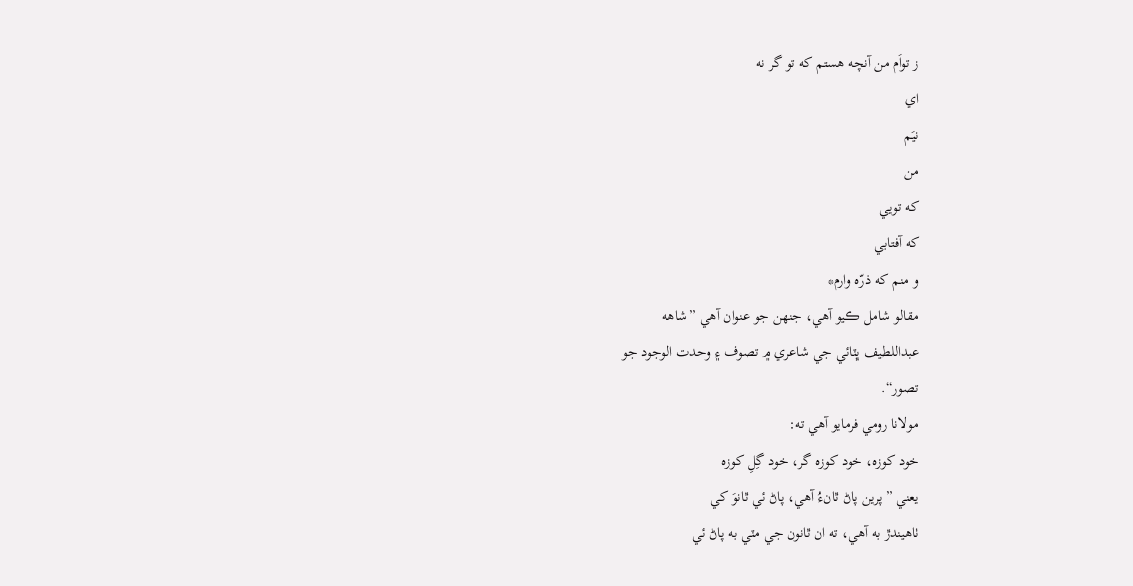ز تواَم من آنچه هستم که تو گر نه
اي
نيَم
من
که تويي
که آفتابي
و منم که ذرّه وارم*
مقالو شامل ڪيو آهي، جنهن جو عنوان آهي ”شاهه
عبداللطيف ڀٽائي جي شاعري ۾ تصوف ۽ وحدت الوجود جو
تصور“.
مولانا رومي فرمايو آهي ته:
خود کوزه، خود کوزه گر، خود گِلِ کوزه
يعني ”پرين پاڻ ٿانءُ آهي، پاڻ ئي ٿانوَ کي
ٺاهيندڙ به آهي، ته ان ٿانون جي مٽي به پاڻ ئي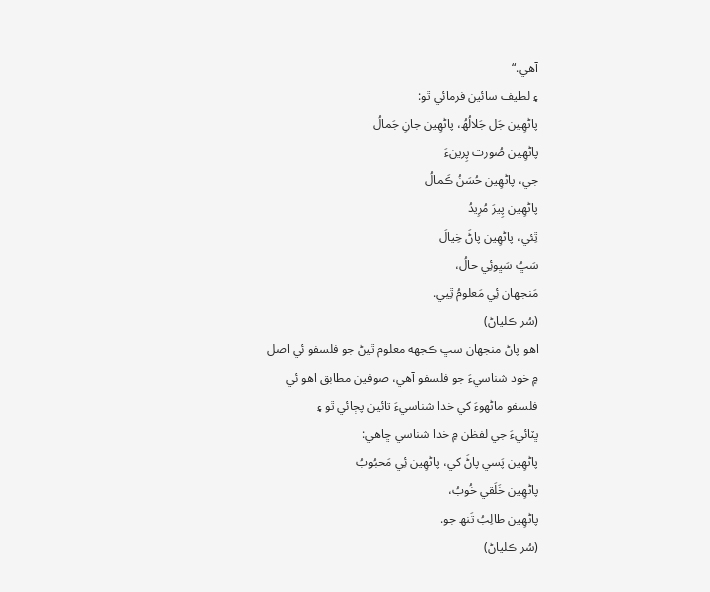آهي.“
۽ لطيف سائين فرمائي ٿو:
پاڻهِين جَل جَلالُھُ، پاڻهِين جانِ جَمالُ
پاڻهِين صُورت پِرينءَ
جي، پاڻهِين حُسَنُ ڪَمالُ
پاڻهِين پِيرَ مُرِيدُ
ٿِئي، پاڻهِين پاڻَ خِيالَ
سَڀُ سَڀوئِي حالُ،
مَنجهان ئِي مَعلومُ ٿِيي.
(سُر ڪلياڻ)
اهو پاڻ منجهان سڀ ڪجهه معلوم ٿيڻ جو فلسفو ئي اصل
۾ خود شناسيءَ جو فلسفو آهي، صوفين مطابق اهو ئي
فلسفو ماڻهوءَ کي خدا شناسيءَ تائين پڄائي ٿو ۽
ڀٽائيءَ جي لفظن ۾ خدا شناسي ڇاهي:
پاڻهِين پَسي پاڻَ کي، پاڻهِين ئِي مَحبُوبُ
پاڻهِين خَلَقي خُوبُ،
پاڻهِين طالِبُ تَنھ جو.
(سُر ڪلياڻ)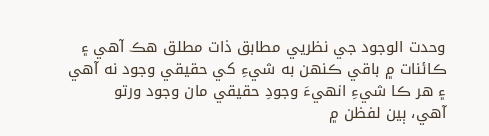وحدت الوجود جي نظريي مطابق ذات مطلق هڪ آهي ۽
ڪائنات ۾ باقي ڪنهن به شيءِ کي حقيقي وجود نه آهي
۽ هر ڪا شيءِ انهيءَ وجودِ حقيقي مان وجود ورتو
آهي، ٻين لفظن ۾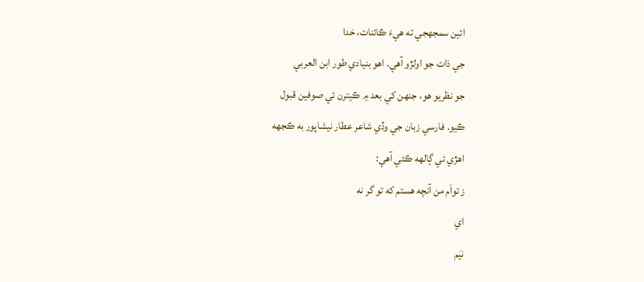ائين سمجهجي ته هيءَ ڪائنات، خدا
جي ذات جو اولڙو آهي. اهو بنيادي طور ابن العربي
جو نظريو هو، جنهن کي بعد ۾ ڪيترن ئي صوفين قبول
ڪيو. فارسي زبان جي وڏي شاعر عطار نيشاپور به ڪجهه
اهڙي ئي ڳالهه ڪئي آهي:
ز تواَم من آنچه هستم که تو گر نه
اي
نيَم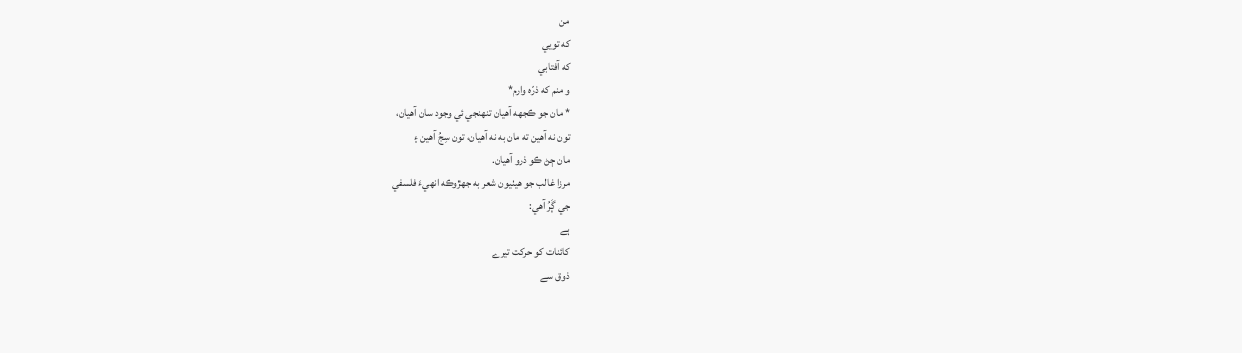من
که تويي
که آفتابي
و منم که ذرّه وارم*
* مان جو ڪجهه آهيان تنهنجي ئي وجود سان آهيان،
تون نه آهين ته مان به نه آهيان، تون سِجُ آهين ۽
مان ڄڻ ڪو ذرو آهيان.
مرزا غالب جو هيٺيون شعر به جهڙوڪه انهيءَ فلسفي
جي ڳَرُ آهي:
ہے
کائنات کو حرکت تيرے
ذوق سے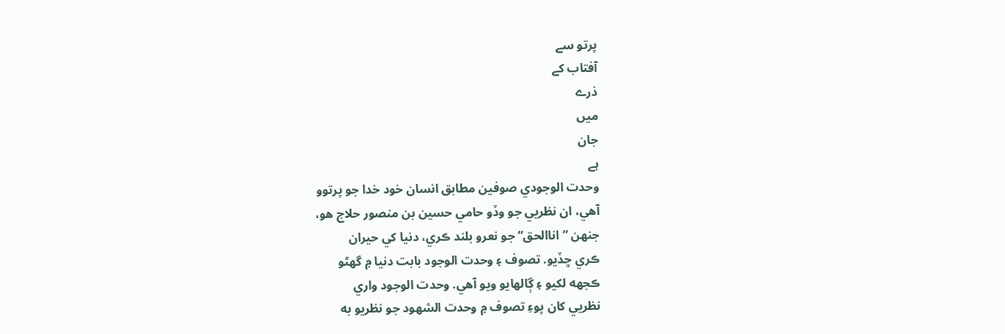پرتو سے
آفتاب کے
ذرے
ميں
جان
ہے
وحدت الوجودي صوفين مطابق انسان خود خدا جو پرتوو
آهي، ان نظريي جو وڏو حامي حسين بن منصور حلاج هو،
جنهن ”اناالحق“ جو نعرو بلند ڪري، دنيا کي حيران
ڪري ڇڏيو. تصوف ۽ وحدت الوجود بابت دنيا ۾ گهڻو
ڪجهه لکيو ۽ ڳالهايو ويو آهي. وحدت الوجود واري
نظريي کان پوءِ تصوف ۾ وحدت الشهود جو نظريو به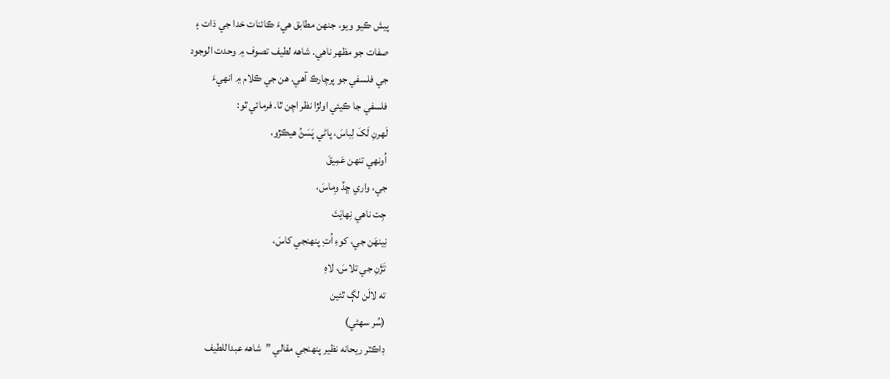پيش ڪيو ويو، جنهن مطابق هيءَ ڪائنات خدا جي ذات ۽
صفات جو مظهر ناهي. شاهه لطيف تصوف ۾ وحدت الوجود
جي فلسفي جو پرچارڪ آهي. هن جي ڪلام ۾ انهيءَ
فلسفي جا ڪيئي اولڙا نظر اچن ٿا. فرمائي ٿو:
لَهرنِ لَکَ لِباسَ، پاڻي پَسَڻُ هيڪڙو،
اُونهي تنهن عَمِيقَ
جي، واري ڇڏ وِماسَ،
جِت ناهي نِهايَتَ
نِينهَن جي، کوءِ اُتِ پنهنجي کاسَ،
تَڙَنِ جي تلاسَ، لاهِ
ته لالَن لڳ ٿئين
(سُر سهڻي)
ڊاڪٽر ريحانه نظير پنهنجي مقالي ”شاهه عبداللطيف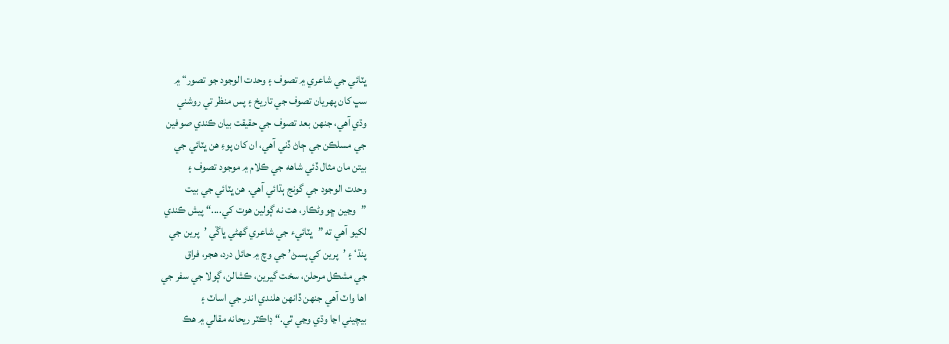ڀٽائي جي شاعري ۾ تصوف ۽ وحدت الوجود جو تصور“ ۾
سڀ کان پهريان تصوف جي تاريخ ۽ پس منظر تي روشني
وڌي آهي، جنهن بعد تصوف جي حقيقت بيان ڪندي صوفين
جي مسلڪن جي ڄاڻ ڏني آهي، ان کان پوءِ هن ڀٽائي جي
بيتن مان مثال ڏئي شاهه جي ڪلام ۾ موجود تصوف ۽
وحدت الوجود جي گونج ٻڌائي آهي. هن ڀٽائي جي بيت
”وڃين ڇو وڻڪار، هت نه ڳولين هوت کي....“ پيش ڪندي
لکيو آهي ته ”ڀٽائيء جي شاعري گهڻي ڀاڱي ’پرين جي
پنڌ‘ ۽ ’پرين کي پسڻ’ جي وچ ۾ حائل درد، هجر، فراق
جي مشڪل مرحلن، سخت گيرين، ڪشالن، ڳولا جي سفر جي
اها واٽ آهي جنهن ڏانهن هلندي اندر جي اساٽ ۽
بيچيني اڃا وڌي وڃي ٿي.“ ڊاڪٽر ريحانه مقالي ۾ هڪ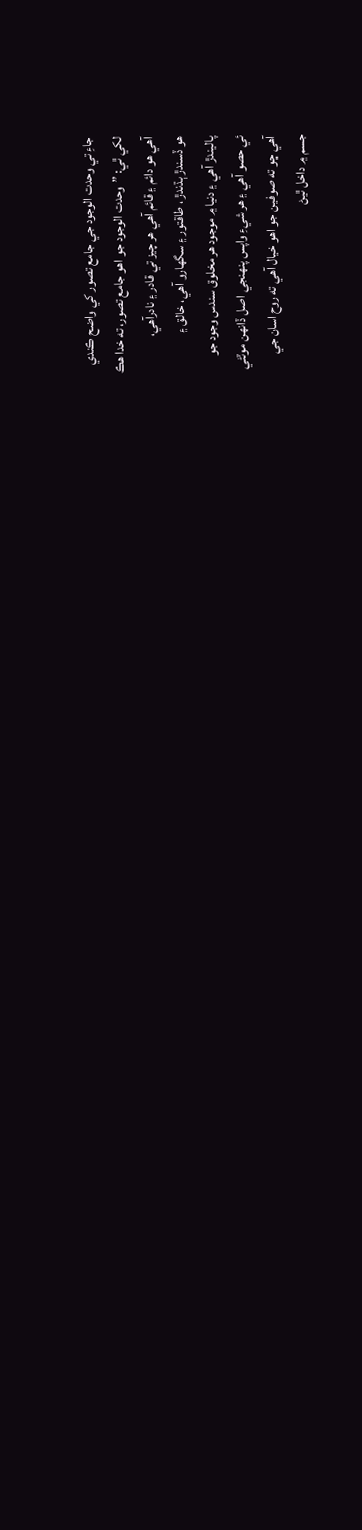جاءِ تي وحدت الوجود جي جامع تصور کي واضح ڪندي
لکي ٿي: ”وحدت الوجود جو اهو جامع تصور، ته خدا هڪ
آهي هو دائم ۽ قائم آهي هر چيز تي قادر ۽ نادرآهي،
هو ڏسندڙ ٻڌندڙ ، طاقتور ۽ سگهارو آهي، خالق ۽
پاليندڙ آهي ۽ دنيا ۾ موجود هر مخلوق سندس وجود جو
ئي حصو آهي ۽ هر شيءِ واپس پنهنجي اصل ڏانهن موٽڻي
آهي ڇو ته صوفين جو اهو خيال آهي ته روح اسان جي
جسم ۾ داخل ٿيڻ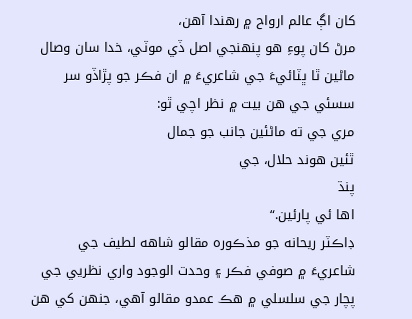کان اڳ عالم ارواح ۾ رهندا آهن،
مرڻ کان پوءِ هو پنهنجي اصل ڏي موٽي، خدا سان وصال
ماڻين ٿا ڀٽائيءَ جي شاعريءَ ۾ ان فڪر جو پڙاڏو سر
سسئي جي هن بيت ۾ نظر اچي ٿو:
مري جي ته ماڻئين جانب جو جمال
ٿئين هوند حلال، جي
پنڌ
اها ئي پارئين.“
ڊاڪٽر ريحانه جو مذڪوره مقالو شاهه لطيف جي
شاعريءَ ۾ صوفي فڪر ۽ وحدت الوجود واري نظريي جي
پچار جي سلسلي ۾ هڪ عمدو مقالو آهي، جنهن کي هن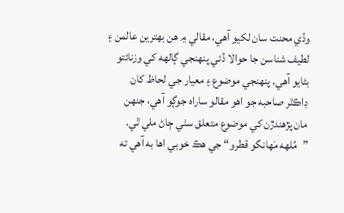وڏي محنت سان لکيو آهي، مقالي ۾ هن بهترين عالمن ۽
لطيف شناسن جا حوالا ڏئي پنهنجي ڳالهه کي وزنائتو
بڻايو آهي. پنهنجي موضوع ۽ معيار جي لحاظ کان
ڊاڪٽر صاحبه جو اهو مقالو ساراه جوڳو آهي، جنهن
مان پڙهندڙن کي موضوع متعلق سٺي ڄاڻ ملي ٿي.
”مُلهه مَهانگو قطرو“ جي هڪ خوبي اها به آهي ته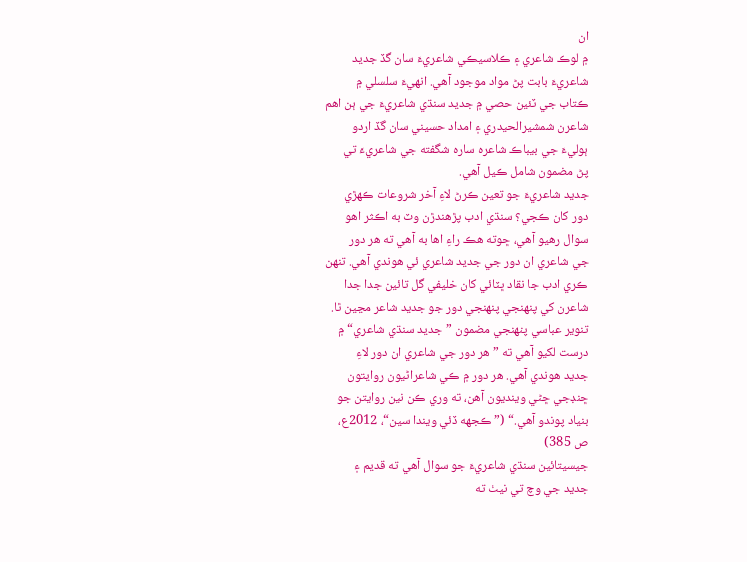ان
۾ لوڪ شاعري ۽ ڪلاسيڪي شاعريءَ سان گڏ جديد
شاعريءَ بابت پڻ مواد موجود آهي. انهيءَ سلسلي ۾
ڪتاب جي ٽئين حصي ۾ جديد سنڌي شاعريءَ جي ٻن اهم
شاعرن شمشيرالحيدري ۽ امداد حسيني سان گڏ اردو
ٻوليءَ جي بيباڪ شاعره ساره شگفته جي شاعريءَ تي
پڻ مضمون شامل ڪيل آهي.
جديد شاعريءَ جو تعين ڪرڻ لاءِ آخر شروعات ڪهڙي
دور کان ڪجي؟ سنڌي ادب پڙهندڙن وٽ به اڪثر اهو
سوال رهيو آهي، ڇوته هڪ راءِ اها به آهي ته هر دور
جي شاعري ان دور جي جديد شاعري ئي هوندي آهي. تنهن
ڪري ادب جا نقاد ڀٽائي کان خليفي گل تائين جدا جدا
شاعرن کي پنهنجي پنهنجي دور جو جديد شاعر مڃين ٿا.
تنوير عباسي پنهنجي مضمون ”جديد سنڌي شاعري“ ۾
درست لکيو آهي ته ”هر دور جي شاعري ان دور لاءِ
جديد هوندي آهي. هر دور ۾ ڪي شاعراڻيون روايتون
ڇنڊجي ڇڻي وينديون آهن، ته وري ڪن نين روايتن جو
بنياد پوندو آهي.“ (”ڪجهه ڏئي ويندا سين“، 2012ع،
ص 385)
جيسيتائين سنڌي شاعريءَ جو سوال آهي ته قديم ۽
جديد جي وچ تي نيٺ ته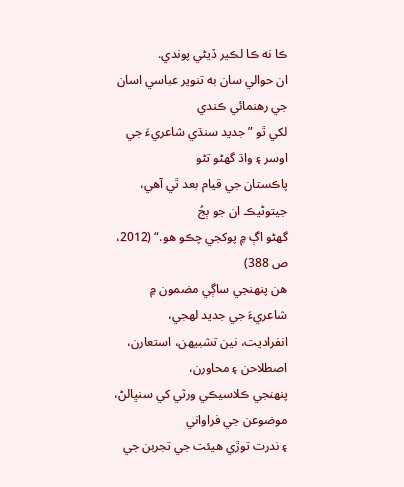ڪا نه ڪا لڪير ڏيڻي پوندي.
ان حوالي سان به تنوير عباسي اسان جي رهنمائي ڪندي
لکي ٿو ”جديد سنڌي شاعريءَ جي اوسر ۽ واڌ گهڻو تڻو
پاڪستان جي قيام بعد ٿي آهي، جيتوڻيڪ ان جو ٻجُ
گهڻو اڳ ۾ پوکجي چڪو هو.“ (2012، ص 388)
هن پنهنجي ساڳي مضمون ۾ شاعريءَ جي جديد لهجي،
انفراديت، نين تشبيهن، استعارن، اصطلاحن ۽ محاورن،
پنهنجي ڪلاسيڪي ورثي کي سنڀالڻ، موضوعن جي فراواني
۽ ندرت توڙي هيئت جي تجربن جي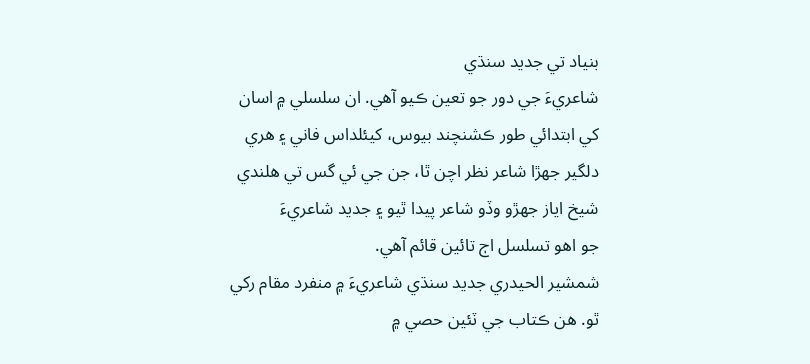بنياد تي جديد سنڌي
شاعريءَ جي دور جو تعين ڪيو آهي. ان سلسلي ۾ اسان
کي ابتدائي طور ڪشنچند بيوس، کيئلداس فاني ۽ هري
دلگير جهڙا شاعر نظر اچن ٿا، جن جي ئي گس تي هلندي
شيخ اياز جهڙو وڏو شاعر پيدا ٿيو ۽ جديد شاعريءَ
جو اهو تسلسل اڄ تائين قائم آهي.
شمشير الحيدري جديد سنڌي شاعريءَ ۾ منفرد مقام رکي
ٿو. هن ڪتاب جي ٽئين حصي ۾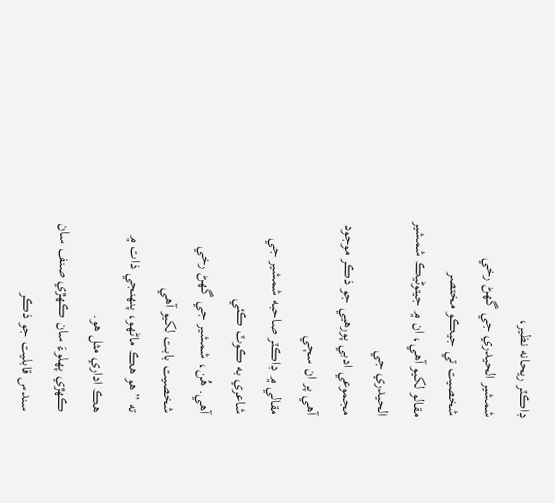ڊاڪٽر ريحانه نظير،
شمشير الحيدري جي گهڻ رخي شخصيت تي جيڪو مختصر
مقالو لکيو آهي، ان ۾ جيتوڻيڪ شمشير الحيدري جي
مجموعي ادبي پورهيي جو ذڪر موجود آهي پر ان سڄي
مقالي ۾ ڊاڪٽر صاحبه شمشير جي شاعري به ڪوٽ ڪئي
آهي. هُن، شمشير جي گهڻ رخي شخصيت بابت لکيو آهي
ته ”هو هڪ ماڻهو، پنهنجي ذات ۾ هڪ اداري مثل هو.
ڪهڙي پهلوءَ سان ڪهڙي صنف سان سندس قابليت جو ذڪر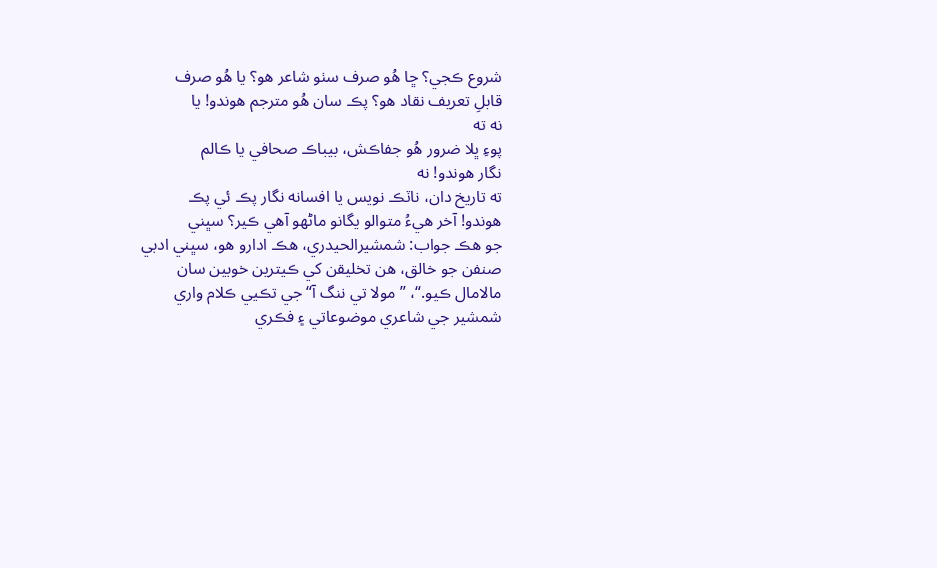شروع ڪجي؟ ڇا هُو صرف سٺو شاعر هو؟ يا هُو صرف
قابلِ تعريف نقاد هو؟ پڪ سان هُو مترجم هوندو! يا
نه ته
پوءِ ڀلا ضرور هُو جفاڪش، بيباڪ صحافي يا ڪالم
نگار هوندو! نه
ته تاريخ دان، ناٽڪ نويس يا افسانه نگار پڪ ئي پڪ
هوندو! آخر هيءُ متوالو يگانو ماڻهو آهي ڪير؟ سڀني
جو هڪ جواب: شمشيرالحيدري، هڪ ادارو هو، سڀني ادبي
صنفن جو خالق، هن تخليقن کي ڪيترين خوبين سان
مالامال ڪيو.“، ”مولا تي ننگ آ“ جي تڪيي ڪلام واري
شمشير جي شاعري موضوعاتي ۽ فڪري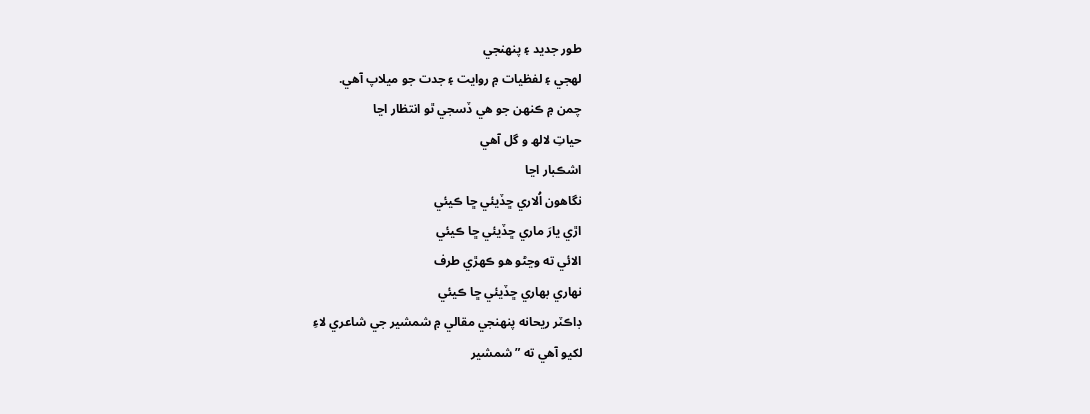طور جديد ۽ پنهنجي
لهجي ۽ لفظيات ۾ روايت ۽ جدت جو ميلاپ آهي.
چمن ۾ ڪنهن جو هي ڏسجي ٿو انتظار اڃا
حياتِ لالھ و گل آهي
اشڪبار اڃا
نگاهون اُلاري ڇڏيئي ڇا ڪيئي
اڙي يارَ ماري ڇڏيئي ڇا ڪيئي
الائي ته وڃڻو هو ڪهڙي طرف
نهاري بهاري ڇڏيئي ڇا ڪيئي
ڊاڪٽر ريحانه پنهنجي مقالي ۾ شمشير جي شاعري لاءِ
لکيو آهي ته ”شمشير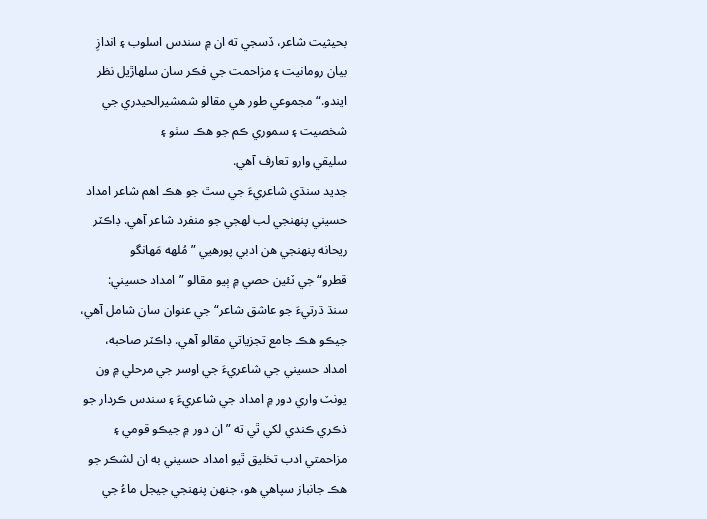بحيثيت شاعر، ڏسجي ته ان ۾ سندس اسلوب ۽ اندازِ
بيان رومانيت ۽ مزاحمت جي فڪر سان سلهاڙيل نظر
ايندو.“ مجموعي طور هي مقالو شمشيرالحيدري جي
شخصيت ۽ سموري ڪم جو هڪ سٺو ۽
سليقي وارو تعارف آهي.
جديد سنڌي شاعريءَ جي سٿ جو هڪ اهم شاعر امداد
حسيني پنهنجي لب لهجي جو منفرد شاعر آهي. ڊاڪٽر
ريحانه پنهنجي هن ادبي پورهيي ”مُلهه مَهانگو
قطرو“ جي ٽئين حصي ۾ ٻيو مقالو ”امداد حسيني:
سنڌ ڌرتيءَ جو عاشق شاعر“ جي عنوان سان شامل آهي،
جيڪو هڪ جامع تجزياتي مقالو آهي. ڊاڪٽر صاحبه،
امداد حسيني جي شاعريءَ جي اوسر جي مرحلي ۾ ون
يونٽ واري دور ۾ امداد جي شاعريءَ ۽ سندس ڪردار جو
ذڪري ڪندي لکي ٿي ته ”ان دور ۾ جيڪو قومي ۽
مزاحمتي ادب تخليق ٿيو امداد حسيني به ان لشڪر جو
هڪ جانباز سپاهي هو، جنهن پنهنجي جيجل ماءُ جي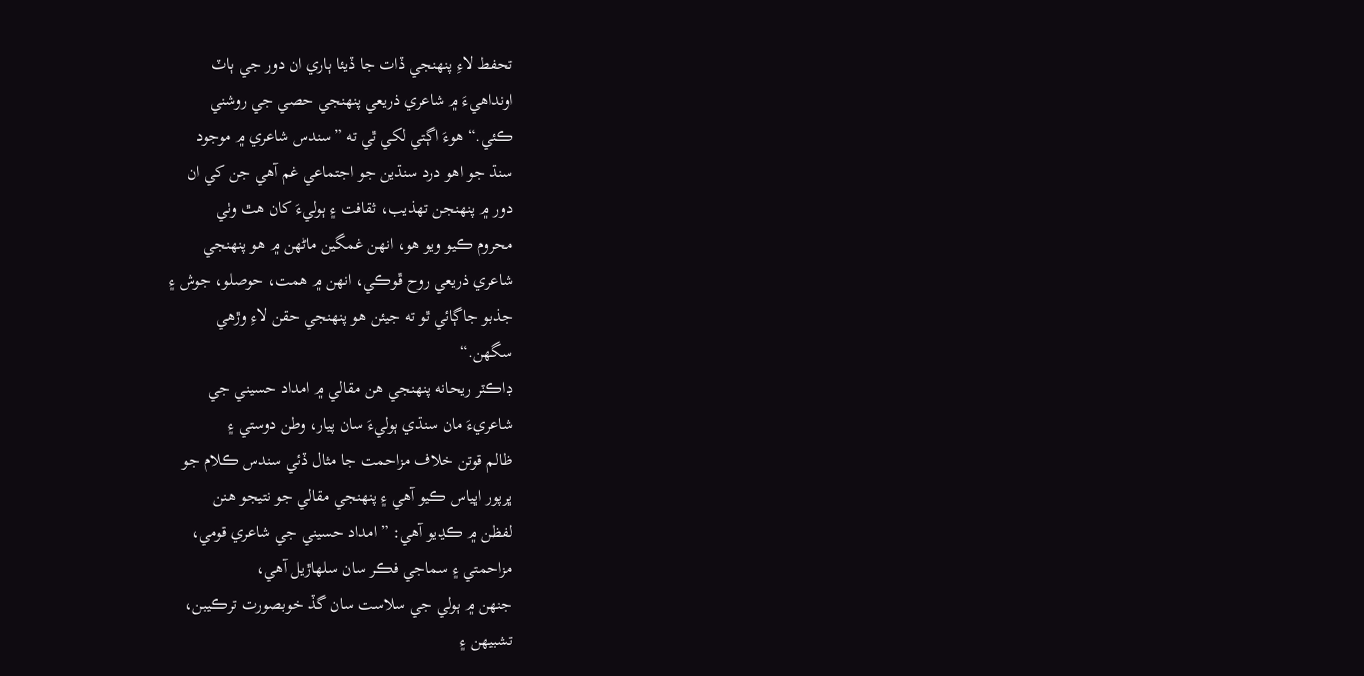تحفط لاءِ پنهنجي ڏات جا ڏيئا ٻاري ان دور جي ٻاٽ
اونداهيءَ ۾ شاعري ذريعي پنهنجي حصي جي روشني
ڪئي.“ هوءَ اڳتي لکي ٿي ته ”سندس شاعري ۾ موجود
سنڌ جو اهو درد سنڌين جو اجتماعي غم آهي جن کي ان
دور ۾ پنهنجن تهذيب، ثقافت ۽ ٻوليءَ کان هٿ وٺي
محروم ڪيو ويو هو، انهن غمگين ماڻهن ۾ هو پنهنجي
شاعري ذريعي روح ڦوڪي، انهن ۾ همت، حوصلو، جوش ۽
جذبو جاڳائي ٿو ته جيئن هو پنهنجي حقن لاءِ وڙهي
سگهن.“
ڊاڪٽر ريحانه پنهنجي هن مقالي ۾ امداد حسيني جي
شاعريءَ مان سنڌي ٻوليءَ سان پيار، وطن دوستي ۽
ظالم قوتن خلاف مزاحمت جا مثال ڏئي سندس ڪلام جو
ڀرپور اڀياس ڪيو آهي ۽ پنهنجي مقالي جو نتيجو هنن
لفظن ۾ ڪڍيو آهي: ”امداد حسيني جي شاعري قومي،
مزاحمتي ۽ سماجي فڪر سان سلهاڙيل آهي،
جنهن ۾ ٻولي جي سلاست سان گڏ خوبصورت ترڪيبن،
تشبيهن ۽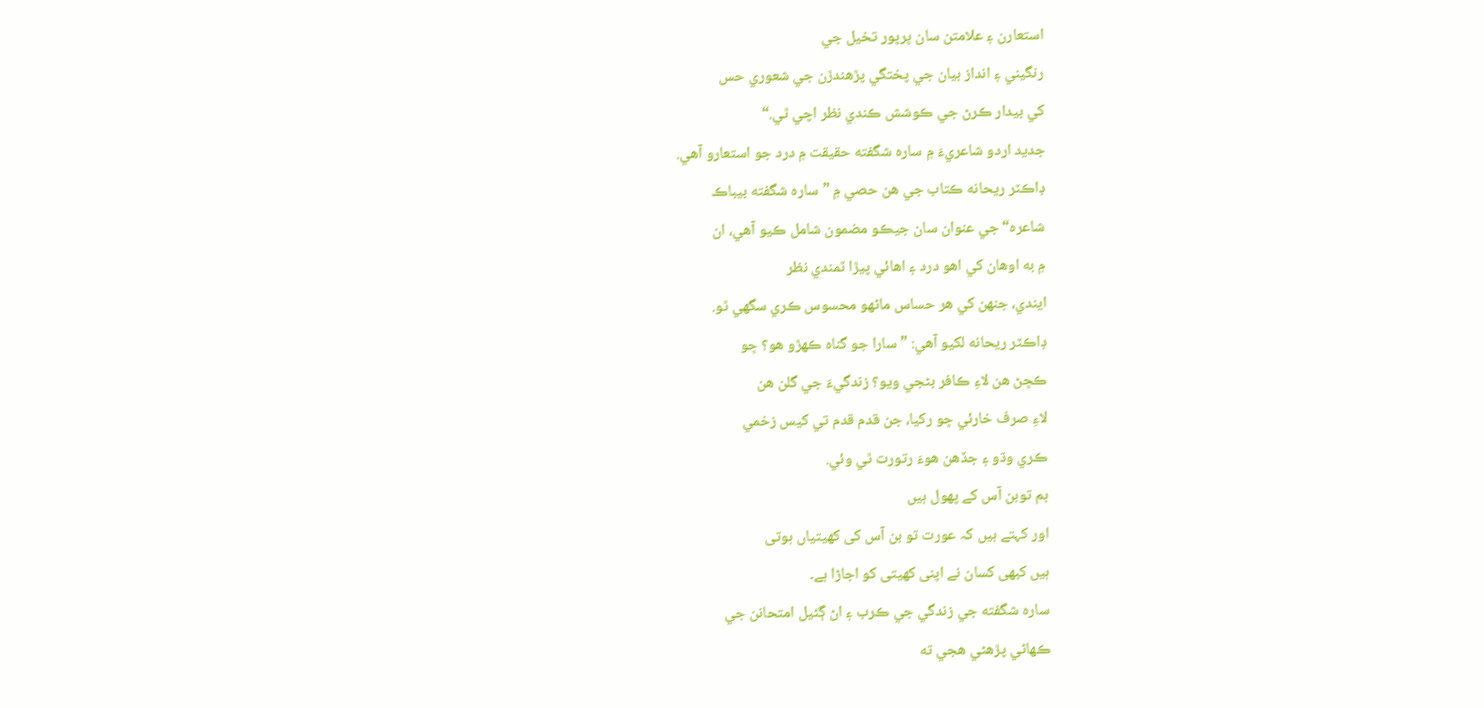استعارن ۽ علامتن سان ڀرپور تخيل جي
رنگيني ۽ انداز بيان جي پختگي پڙهندڙن جي شعوري حس
کي بيدار ڪرڻ جي ڪوشش ڪندي نظر اچي ٿي.“
جديد اردو شاعريءَ ۾ ساره شگفته حقيقت ۾ درد جو استعارو آهي.
ڊاڪٽر ريحانه ڪتاب جي هن حصي ۾ ”ساره شگفته بيباڪ
شاعره“ جي عنوان سان جيڪو مضمون شامل ڪيو آهي، ان
۾ به اوهان کي اهو درد ۽ اهائي پيڙا ٽمندي نظر
ايندي، جنهن کي هر حساس ماڻهو محسوس ڪري سگهي ٿو.
ڊاڪٽر ريحانه لکيو آهي: ”سارا جو گناه ڪهڙو هو؟ ڇو
ڪڇڻ هن لاءِ ڪافر بڻجي ويو؟ زندگيءَ جي گلن هن
لاءِ صرف خارئي ڇو رکيا، جن قدم قدم تي کيس زخمي
ڪري وڌو ۽ جڏهن هوءَ رتورت ٿي وئي.
ہم توبن آس کے پهول ہیں
اور کہتے ہیں کہ عورت تو بن آس کی کهیتیاں ہوتی
ہیں کبهی کسان نے اپنی کهیتی کو اجاڑا ہے۔
ساره شگفته جي زندگي جي ڪرب ۽ اڻ ڳڻيل امتحانن جي
ڪهاڻي پڙهڻي هجي ته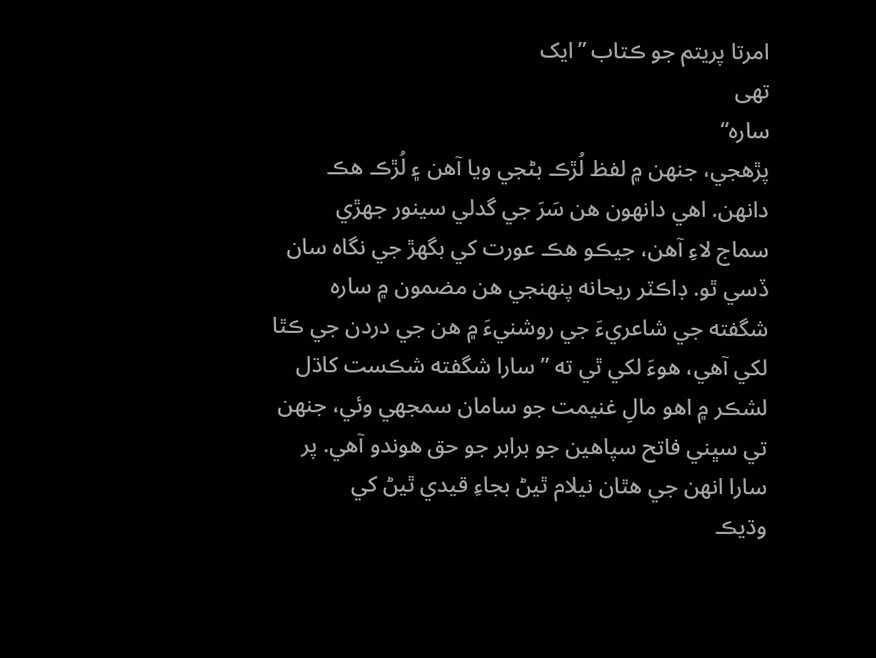امرتا پريتم جو ڪتاب ”ايک
تهی
ساره“
پڙهجي، جنهن ۾ لفظ لُڙڪ بڻجي ويا آهن ۽ لُڙڪ هڪ
دانهن. اهي دانهون هن سَرَ جي گدلي سينور جهڙي
سماج لاءِ آهن، جيڪو هڪ عورت کي بگهڙ جي نگاه سان
ڏسي ٿو. ڊاڪٽر ريحانه پنهنجي هن مضمون ۾ ساره
شگفته جي شاعريءَ جي روشنيءَ ۾ هن جي دردن جي ڪٿا
لکي آهي، هوءَ لکي ٿي ته ”سارا شگفته شڪست کاڌل
لشڪر ۾ اهو مالِ غنيمت جو سامان سمجهي وئي، جنهن
تي سڀني فاتح سپاهين جو برابر جو حق هوندو آهي. پر
سارا انهن جي هٿان نيلام ٿيڻ بجاءِ قيدي ٿيڻ کي
وڌيڪ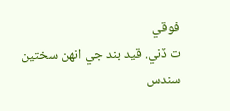فوقي
ت ڏني. قيد بند جي انهن سختين سندس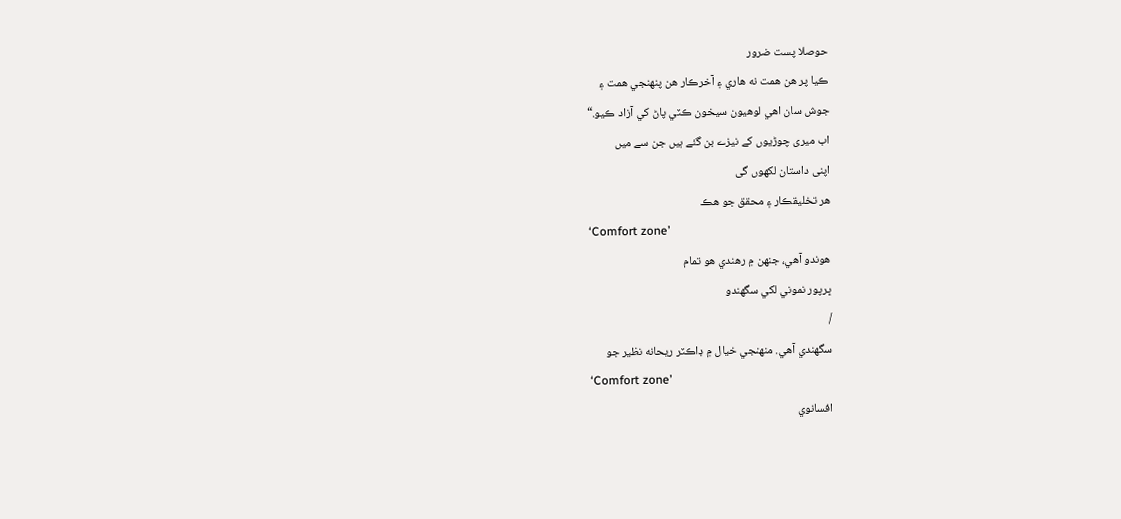حوصلا پست ضرور
ڪيا پر هن همت نه هاري ۽ آخرڪار هن پنهنجي همت ۽
جوش سان اهي لوهيون سيخون ڪٽي پاڻ کي آزاد ڪيو.“
اب میری چوڑیوں کے نیزے بن گئے ہیں جن سے میں
اپنی داستان لکهوں گی
هر تخليقڪار ۽ محقق جو هڪ
‘Comfort zone’
هوندو آهي، جنهن ۾ رهندي هو تمام
ڀرپور نموني لکي سگهندو
/
سگهندي آهي. منهنجي خيال ۾ ڊاڪٽر ريحانه نظير جو
‘Comfort zone’
افسانوي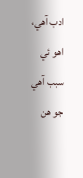ادب آهي، اهو ئي سبب آهي جو هن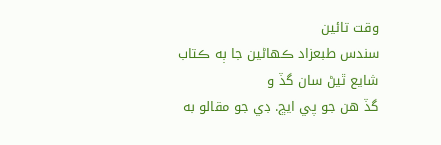وقت تائين
سندس طبعزاد ڪهاڻين جا ٻه ڪتاب شايع ٿيڻ سان گڏ و
گڏ هن جو پي ايڇ. ڊي جو مقالو به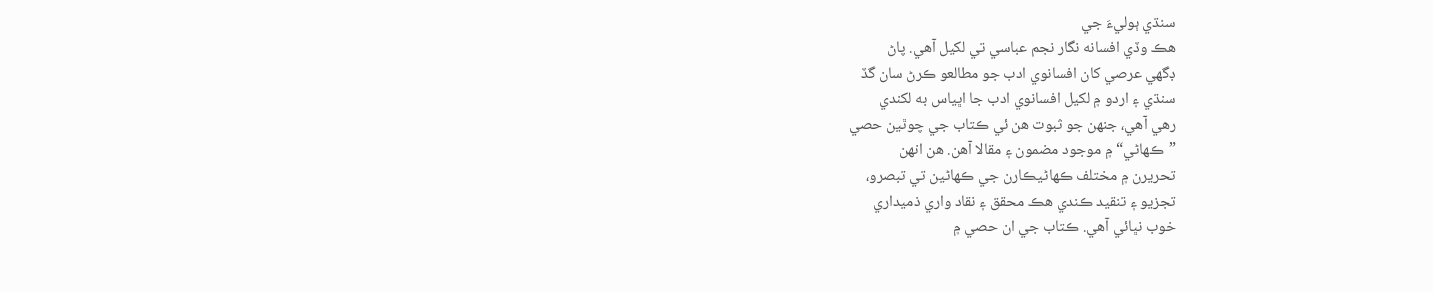سنڌي ٻوليءَ جي
هڪ وڏي افسانه نگار نجم عباسي تي لکيل آهي. پاڻ
ڊگهي عرصي کان افسانوي ادب جو مطالعو ڪرڻ سان گڏ
سنڌي ۽ اردو ۾ لکيل افسانوي ادب جا اڀياس به لکندي
رهي آهي، جنهن جو ثبوت هن ئي ڪتاب جي چوٿين حصي
”ڪهاڻي“ ۾ موجود مضمون ۽ مقالا آهن. هن انهن
تحريرن ۾ مختلف ڪهاڻيڪارن جي ڪهاڻين تي تبصرو،
تجزيو ۽ تنقيد ڪندي هڪ محقق ۽ نقاد واري ذميداري
خوب نڀائي آهي. ڪتاب جي ان حصي ۾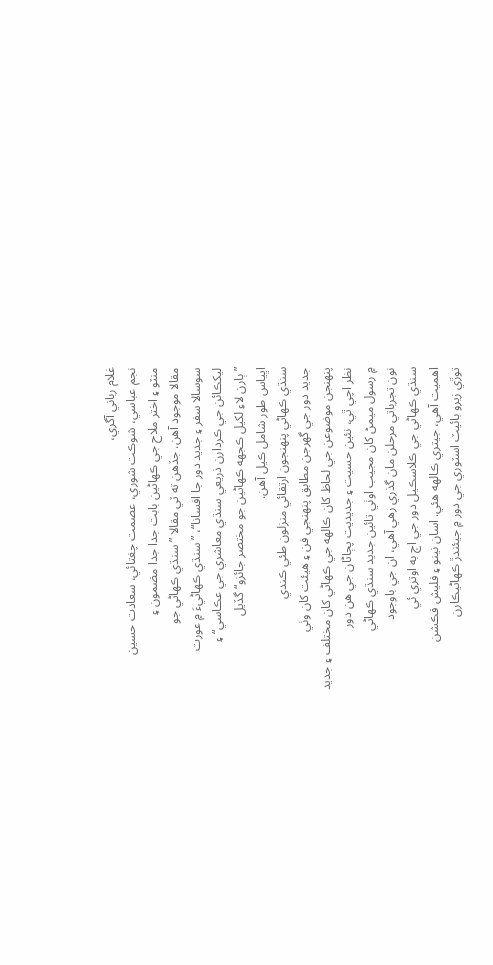غلام رباني آگري،
نجم عباسي، شوڪت شوري، عصمت چغتائي، سعادت حسين
منٽو ۽ اختر ملاح جي ڪهاڻين بابت جدا جدا مضمون ۽
مقالا موجود آهن. جڏهن ته ٽي مقالا ”سنڌي ڪهاڻي جو
سوسالا سفر ۽ جديد دور جا افسانا“، ”سنڌي ڪهاڻيءَ ۾ عورت
ليکڪائن جي ڪردارن ذريعي سنڌي معاشري جي عڪاسي“ ۽
”ٻارن لاءِ لکيل ڪجهه ڪهاڻين جو مختصر جائزو“ گڏيل
اڀياس طور شامل ڪيل آهن.
سنڌي ڪهاڻي پنهنجون ارتقائي منزلون طئي ڪندي
جديد دور جي گهرجن مطابق پنهنجي فن ۽ هيئت کان وٺي
پنهنجن موضوعن جي لحاظ کان ڪالهه جي ڪهاڻي کان مختلف ۽ جديد
نظر اچي ٿي، نئين حسيت ۽ جديديت پڄاڻان جي هن دور
۾ رسول ميمڻ کان مجيب اوٺي تائين جديد سنڌي ڪهاڻي
نون تجرباتي مرحلن مان گذري رهي آهي، ان جي باوجود
سنڌي ڪهاڻي جي ڪلاسڪيل دور جي اڄ به اوتري ئي
اهميت آهي، جيتري ڪالهه هئي. اسان نينو ۽ فليش فڪشن
توڙي زيرو بائيٽ اسٽوري جي دور ۾ جيئندڙ ڪهاڻيڪارن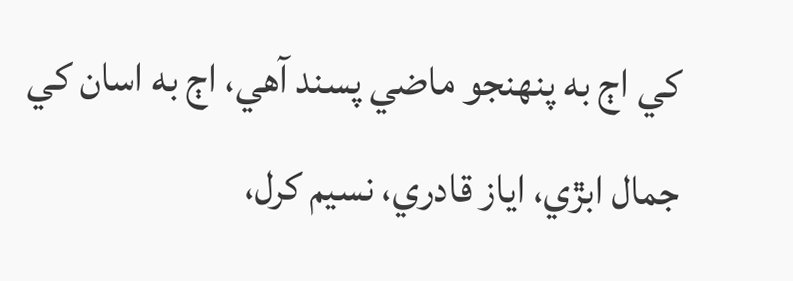کي اڄ به پنهنجو ماضي پسند آهي، اڄ به اسان کي
جمال ابڙي، اياز قادري، نسيم کرل،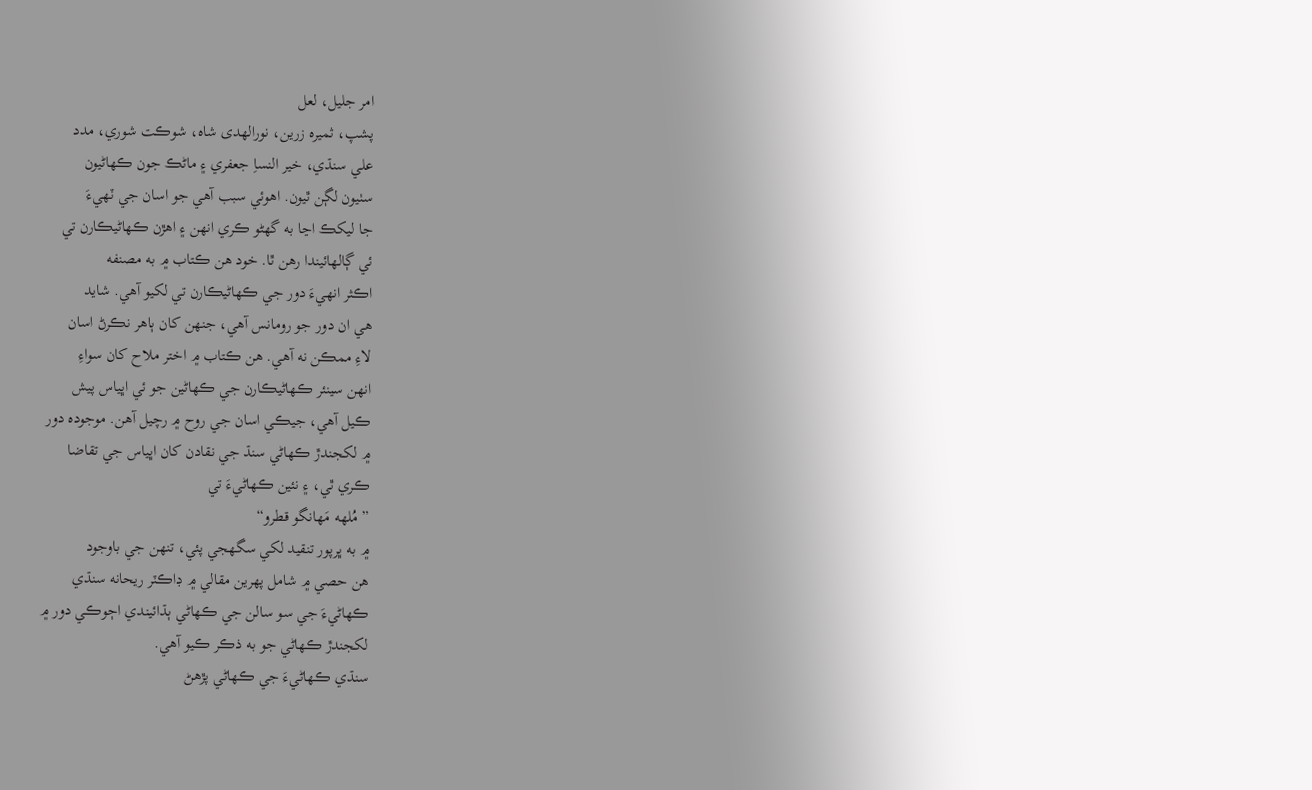امر جليل، لعل
پشپ، ثميره زرين، نورالهدى شاه، شوڪت شوري، مدد
علي سنڌي، خير النساِ جعفري ۽ ماڻڪ جون ڪهاڻيون
سٺيون لڳن ٿيون. اهوئي سبب آهي جو اسان جي ٽهيءَ
جا ليکڪ اڃا به گهڻو ڪري انهن ۽ اهڙن ڪهاڻيڪارن تي
ئي ڳالهائيندا رهن ٿا. خود هن ڪتاب ۾ به مصنفه
اڪثر انهيءَ دور جي ڪهاڻيڪارن تي لکيو آهي. شايد
هي ان دور جو رومانس آهي، جنهن کان ٻاهر نڪرڻ اسان
لاءِ ممڪن نه آهي. هن ڪتاب ۾ اختر ملاح کان سواءِ
انهن سينئر ڪهاڻيڪارن جي ڪهاڻين جو ئي اڀياس پيش
ڪيل آهي، جيڪي اسان جي روح ۾ رچيل آهن. موجوده دور
۾ لکجندڙ ڪهاڻي سنڌ جي نقادن کان اڀياس جي تقاضا
ڪري ٿي، ۽ نئين ڪهاڻيءَ تي
”مُلهه مَهانگو قطرو“
۾ به ڀرپور تنقيد لکي سگهجي پئي، تنهن جي باوجود
هن حصي ۾ شامل پهرين مقالي ۾ ڊاڪٽر ريحانه سنڌي
ڪهاڻيءَ جي سو سالن جي ڪهاڻي ٻڌائيندي اڄوڪي دور ۾
لکجندڙ ڪهاڻي جو به ذڪر ڪيو آهي.
سنڌي ڪهاڻيءَ جي ڪهاڻي پڙهڻ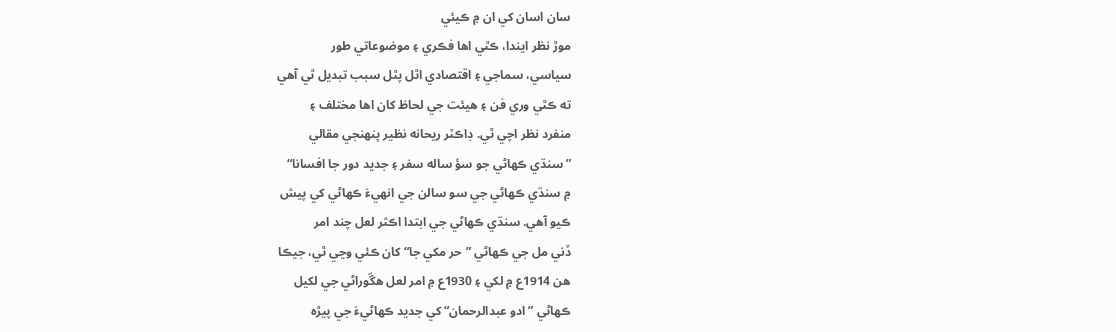سان اسان کي ان ۾ ڪيئي
موڙ نظر ايندا، ڪٿي اها فڪري ۽ موضوعاتي طور
سياسي، سماجي ۽ اقتصادي اٿل پٿل سبب تبديل ٿي آهي
ته ڪٿي وري فن ۽ هيئت جي لحاظ کان اها مختلف ۽
منفرد نظر اچي ٿي. ڊاڪٽر ريحانه نظير پنهنجي مقالي
”سنڌي ڪهاڻي جو سؤ ساله سفر ۽ جديد دور جا افسانا“
۾ سنڌي ڪهاڻي جي سو سالن جي انهيءَ ڪهاڻي کي پيش
ڪيو آهي. سنڌي ڪهاڻي جي ابتدا اڪثر لعل چند امر
ڏني مل جي ڪهاڻي ”حر مکي جا“ کان ڪئي وڃي ٿي، جيڪا
هن 1914ع ۾ لکي ۽ 1930ع ۾ امر لعل هڱوراڻي جي لکيل
ڪهاڻي ”ادو عبدالرحمان“ کي جديد ڪهاڻيءَ جي پيڙه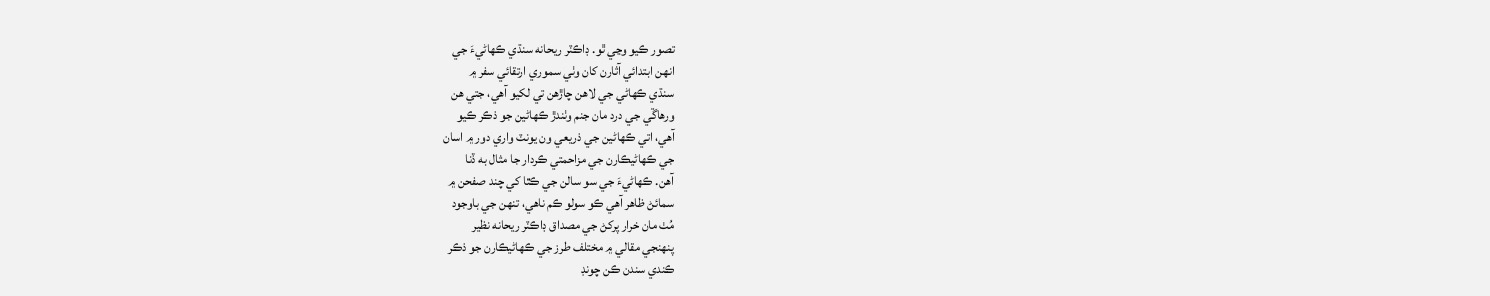تصور ڪيو وڃي ٿو. ڊاڪٽر ريحانه سنڌي ڪهاڻيءَ جي
انهن ابتدائي آثارن کان وٺي سموري ارتقائي سفر ۾
سنڌي ڪهاڻي جي لاهن چاڙهن تي لکيو آهي، جتي هن
ورهاڱي جي درد مان جنم وٺندڙ ڪهاڻين جو ذڪر ڪيو
آهي، اتي ڪهاڻين جي ذريعي ون يونٽ واري دور ۾ اسان
جي ڪهاڻيڪارن جي مزاحمتي ڪردار جا مثال به ڏنا
آهن. ڪهاڻيءَ جي سو سالن جي ڪٿا کي چند صفحن ۾
سمائڻ ظاهر آهي ڪو سولو ڪم ناهي، تنهن جي باوجود
مُٺ مان خرار پرکڻ جي مصداق ڊاڪٽر ريحانه نظير
پنهنجي مقالي ۾ مختلف طرز جي ڪهاڻيڪارن جو ذڪر
ڪندي سندن ڪن چونڊ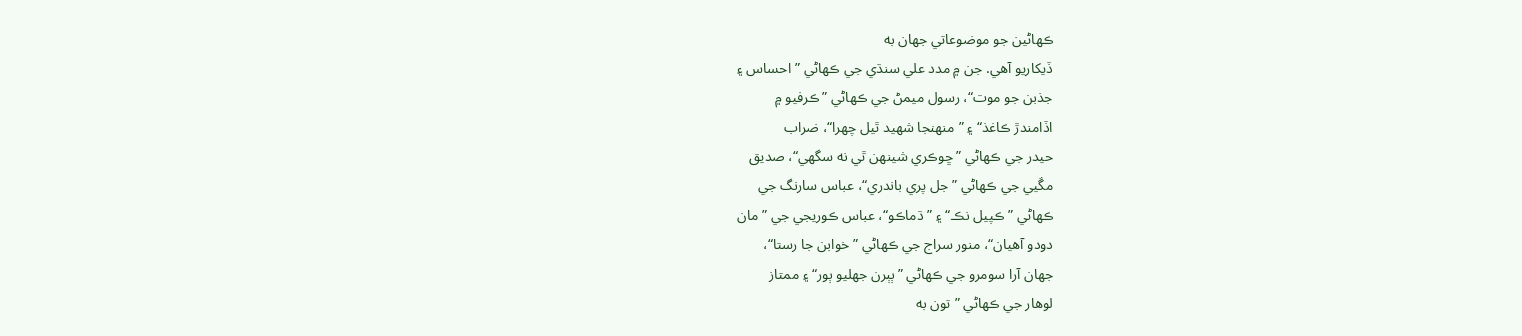ڪهاڻين جو موضوعاتي جهان به
ڏيکاريو آهي. جن ۾ مدد علي سنڌي جي ڪهاڻي ”احساس ۽
جذبن جو موت“، رسول ميمڻ جي ڪهاڻي ”ڪرفيو ۾
اڏامندڙ ڪاغذ“ ۽ ”منهنجا شهيد ٿيل چهرا“، ضراب
حيدر جي ڪهاڻي ”ڇوڪري شينهن ٿي نه سگهي“، صديق
مڱيي جي ڪهاڻي ”جل پري باندري“، عباس سارنگ جي
ڪهاڻي ”ڪپيل نڪ“ ۽ ”ڌماڪو“، عباس ڪوريجي جي ”مان
دودو آهيان“، منور سراج جي ڪهاڻي ”خوابن جا رستا“،
جهان آرا سومرو جي ڪهاڻي ”ٻٻرن جهليو ٻور“ ۽ ممتاز
لوهار جي ڪهاڻي ”تون به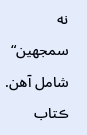نه سمجهين“ شامل آهن.
ڪتاب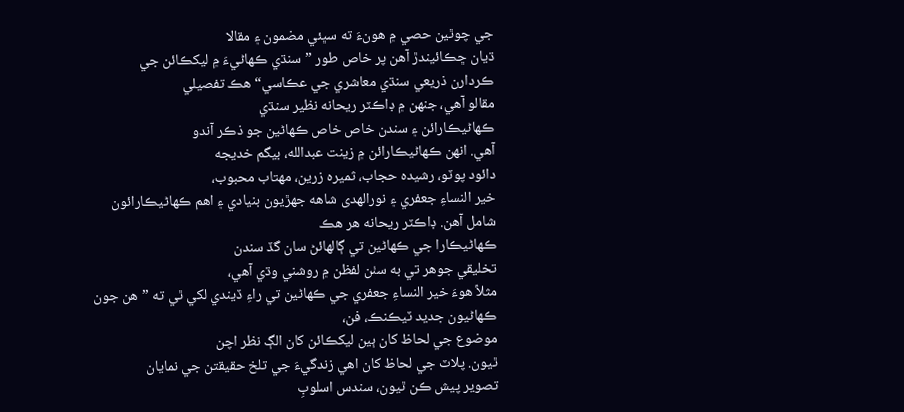جي چوٿين حصي ۾ هونءَ ته سڀئي مضمون ۽ مقالا
ڌيان ڇڪائيندڙ آهن پر خاص طور ”سنڌي ڪهاڻيءَ ۾ ليکڪائن جي
ڪردارن ذريعي سنڌي معاشري جي عڪاسي“ هڪ تفصيلي
مقالو آهي، جنهن ۾ ڊاڪٽر ريحانه نظير سنڌي
ڪهاڻيڪارائن ۽ سندن خاص خاص ڪهاڻين جو ذڪر آندو
آهي. انهن ڪهاڻيڪارائن ۾ زينت عبدالله، بيگم خديجه
دائود پوٽو، رشيده حجاب، ثميره زرين، مهتاب محبوب،
خير النساءِ جعفري ۽ نورالهدى شاهه جهڙيون بنيادي ۽ اهم ڪهاڻيڪارائون شامل آهن. ڊاڪٽر ريحانه هر هڪ
ڪهاڻيڪارا جي ڪهاڻين تي ڳالهائڻ سان گڏ سندن
تخليقي جوهر تي به سٺن لفظن ۾ روشني وڌي آهي،
مثلاً هوءَ خير النساءِ جعفري جي ڪهاڻين تي راءِ ڏيندي لکي ٿي ته ”هن جون ڪهاڻيون جديد ٽيڪنڪ، فن،
موضوع جي لحاظ کان ٻين ليکڪائن کان الڳ نظر اچن
ٿيون. پلاٽ جي لحاظ کان اهي زندگيءَ جي تلخ حقيقتن جي نمايان
تصوير پيش ڪن ٿيون، سندس اسلوبِ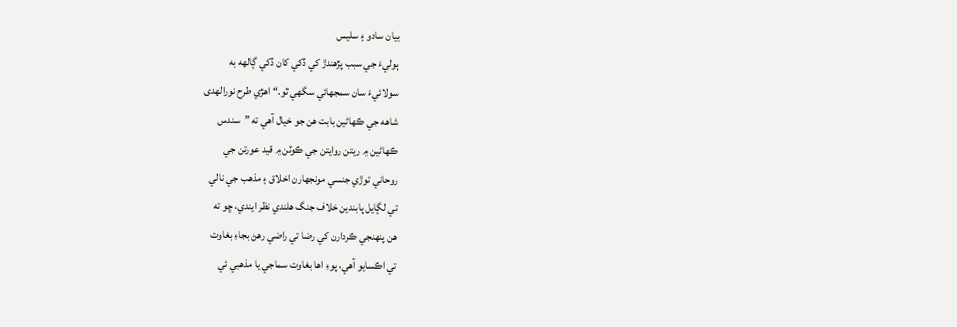بيان سادو ۽ سليس
ٻوليءَ جي سبب پڙهندڙ کي ڏکي کان ڏکي ڳالهه به
سولائيءَ سان سمجهائي سگهي ٿو.“ اهڙي طرح نورالهدى
شاهه جي ڪهاڻين بابت هن جو خيال آهي ته ”سندس
ڪهاڻين ۾ ريتن روايتن جي ڪوٽن ۾ قيد عورتن جي
روحاني توڙي جنسي مونجهارن اخلاق ۽ مذهب جي نالي
تي لڳايل پابندين خلاف جنگ هلندي نظر ايندي، ڇو ته
هن پنهنجي ڪردارن کي رضا تي راضي رهڻ بجاءِ بغاوت
تي اڪسايو آهي، پوءِ اها بغاوت سماجي يا مذهبي ئي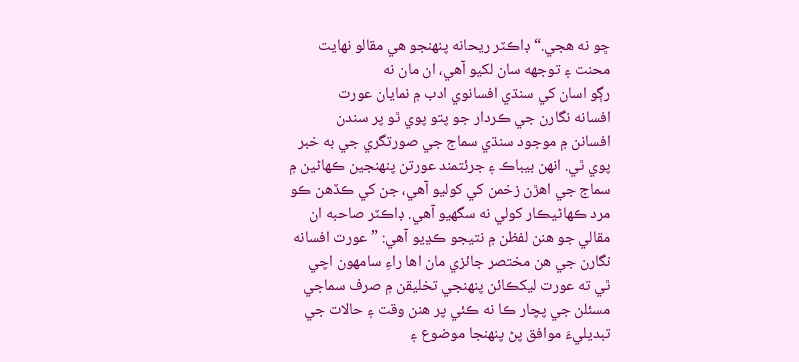ڇو نه هجي.“ ڊاڪٽر ريحانه پنهنجو هي مقالو نهايت
محنت ۽ توجهه سان لکيو آهي، ان مان نه
رڳو اسان کي سنڌي افسانوي ادب ۾ نمايان عورت
افسانه نگارن جي ڪردار جو پتو پوي ٿو پر سندن
افسانن ۾ موجود سنڌي سماج جي صورتگري جي به خبر
پوي ٿي. انهن بيباڪ ۽ جرئتمند عورتن پنهنجين ڪهاڻين ۾
سماج جي اهڙن زخمن کي کوليو آهي، جن کي ڪڏهن ڪو
مرد ڪهاڻيڪار کولي نه سگهيو آهي. ڊاڪٽر صاحبه ان
مقالي جو هنن لفظن ۾ نتيجو ڪڍيو آهي: ”عورت افسانه
نگارن جي هن مختصر جائزي مان اها راءِ سامهون اچي
ٿي ته عورت ليکڪائن پنهنجي تخليقن ۾ صرف سماجي
مسئلن جي پچار ڪا نه ڪئي پر هنن وقت ۽ حالات جي
تبديليءَ موافق پڻ پنهنجا موضوع ۽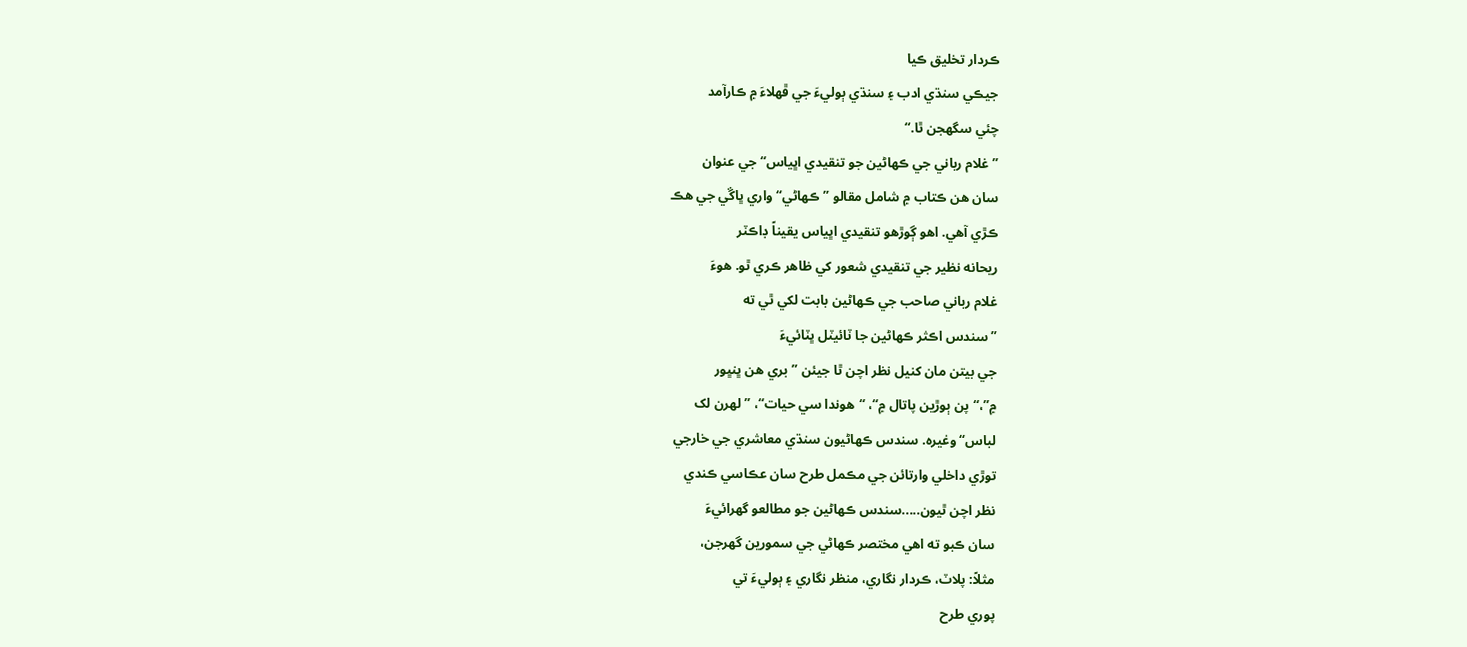ڪردار تخليق ڪيا
جيڪي سنڌي ادب ۽ سنڌي ٻوليءَ جي ڦهلاءَ ۾ ڪارآمد
چئي سگهجن ٿا.“
”غلام رباني جي ڪهاڻين جو تنقيدي اڀياس“ جي عنوان
سان هن ڪتاب ۾ شامل مقالو ”ڪهاڻي“ واري ڀاڱي جي هڪ
ڪڙي آهي. اهو ڳوڙهو تنقيدي اڀياس يقيناً ڊاڪٽر
ريحانه نظير جي تنقيدي شعور کي ظاهر ڪري ٿو. هوءَ
غلام رباني صاحب جي ڪهاڻين بابت لکي ٿي ته
”سندس اڪثر ڪهاڻين جا ٽائيٽل ڀٽائيءَ
جي بيتن مان کنيل نظر اچن ٿا جيئن ”بري هن ڀنڀور
۾”،“پن ٻوڙين پاتال ۾“، “هوندا سي حيات“، ”لهرن لک
لباس“ وغيره. سندس ڪهاڻيون سنڌي معاشري جي خارجي
توڙي داخلي وارتائن جي مڪمل طرح سان عڪاسي ڪندي
نظر اچن ٿيون.....سندس ڪهاڻين جو مطالعو گهرائيءَ
سان ڪبو ته اهي مختصر ڪهاڻي جي سمورين گهرجن،
مثلاً: پلاٽ، ڪردار نگاري، منظر نگاري ۽ ٻوليءَ تي
پوري طرح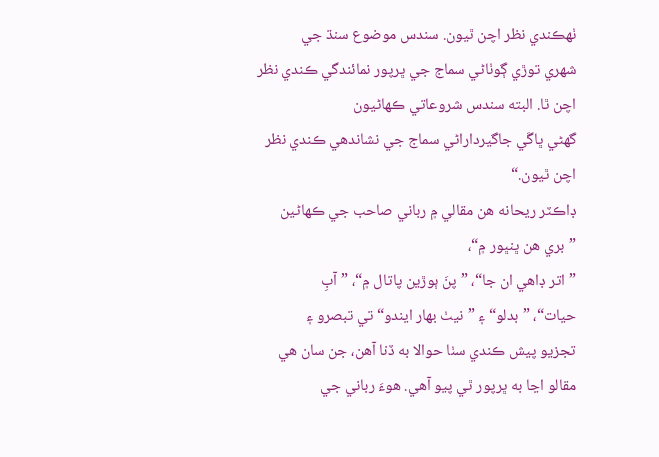ٺهڪندي نظر اچن ٿيون. سندس موضوع سنڌ جي
شهري توڙي ڳوٺاڻي سماج جي ڀرپور نمائندگي ڪندي نظر
اچن ٿا. البته سندس شروعاتي ڪهاڻيون
گهڻي ڀاڱي جاگيرداراڻي سماج جي نشاندهي ڪندي نظر
اچن ٿيون.“
ڊاڪٽر ريحانه هن مقالي ۾ رباني صاحب جي ڪهاڻين
”بري هن ڀنڀور ۾“،
”اتر ڊاهي ان جا“، ”پنَ ٻوڙين پاتال ۾“، ”آبِ
حيات“، ”بدلو“ ۽ ”نيٺ بهار ايندو“ تي تبصرو ۽
تجزيو پيش ڪندي سٺا حوالا به ڏنا آهن، جن سان هي
مقالو اڃا به ڀرپور ٿي پيو آهي. هوءَ رباني جي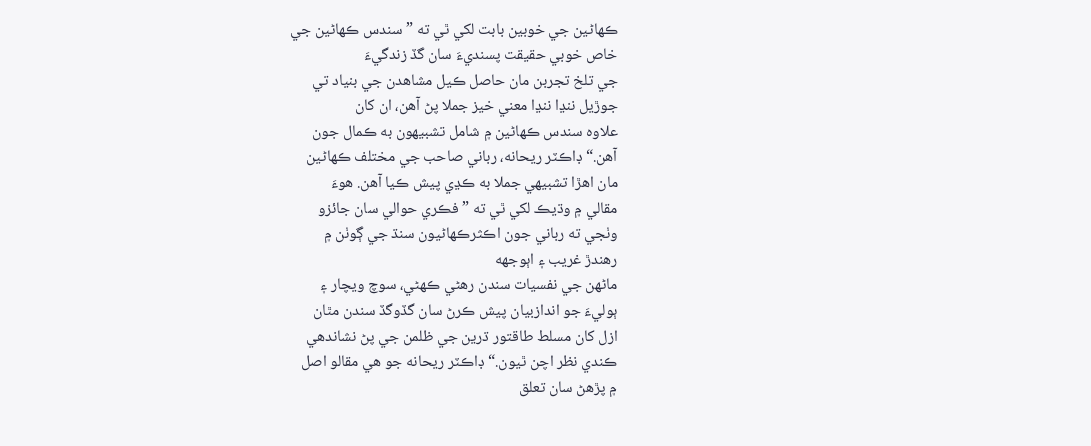ڪهاڻين جي خوبين بابت لکي ٿي ته ”سندس ڪهاڻين جي
خاص خوبي حقيقت پسنديءَ سان گڏ زندگيءَ
جي تلخ تجربن مان حاصل ڪيل مشاهدن جي بنياد تي
جوڙيل ننڍا ننڍا معني خيز جملا پڻ آهن، ان کان
علاوہ سندس ڪهاڻين ۾ شامل تشبيهون به ڪمال جون
آهن.“ ڊاڪٽر ريحانه، رباني صاحب جي مختلف ڪهاڻين
مان اهڙا تشبيهي جملا به ڪڍي پيش ڪيا آهن. هوءَ
مقالي ۾ وڌيڪ لکي ٿي ته ”فڪري حوالي سان جائزو
وٺجي ته رباني جون اڪثرڪهاڻيون سنڌ جي ڳوٺن ۾
رهندڙ غريب ۽ اٻوجهه
ماڻهن جي نفسيات سندن رهڻي ڪهڻي، سوچ ويچار ۽
ٻوليءَ جو اندازبيان پيش ڪرڻ سان گڏوگڏ سندن مٿان
ازل کان مسلط طاقتور ڌرين جي ظلمن جي پڻ نشاندهي
ڪندي نظر اچن ٿيون.“ ڊاڪٽر ريحانه جو هي مقالو اصل
۾ پڙهڻ سان تعلق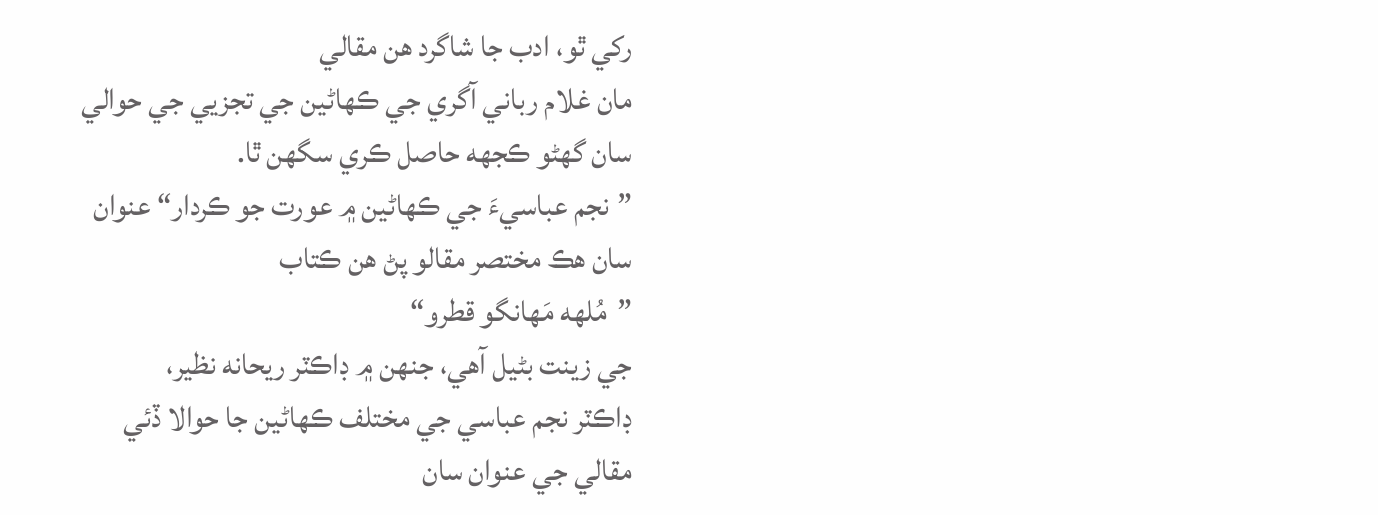رکي ٿو، ادب جا شاگرد هن مقالي
مان غلام رباني آگري جي ڪهاڻين جي تجزيي جي حوالي
سان گهڻو ڪجهه حاصل ڪري سگهن ٿا.
”نجم عباسيءَ جي ڪهاڻين ۾ عورت جو ڪردار“ عنوان
سان هڪ مختصر مقالو پڻ هن ڪتاب
”مُلهه مَهانگو قطرو“
جي زينت بڻيل آهي، جنهن ۾ ڊاڪٽر ريحانه نظير،
ڊاڪٽر نجم عباسي جي مختلف ڪهاڻين جا حوالا ڏئي
مقالي جي عنوان سان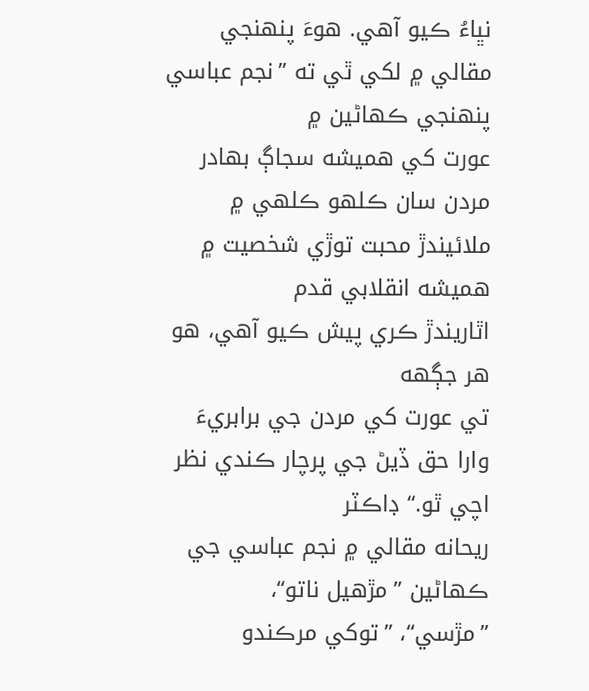نڀاءُ ڪيو آهي. هوءَ پنهنجي
مقالي ۾ لکي ٿي ته ”نجم عباسي پنهنجي ڪهاڻين ۾
عورت کي هميشه سجاڳ بهادر مردن سان ڪلهو ڪلهي ۾
ملائيندڙ محبت توڙي شخصيت ۾ هميشه انقلابي قدم
اٿاريندڙ ڪري پيش ڪيو آهي، هو هر جڳهه
تي عورت کي مردن جي برابريءَ
وارا حق ڏيڻ جي پرچار ڪندي نظر اچي ٿو.“ ڊاڪٽر
ريحانه مقالي ۾ نجم عباسي جي ڪهاڻين ”مڙهيل ناتو“،
”مڙسي“، ”توکي مرڪندو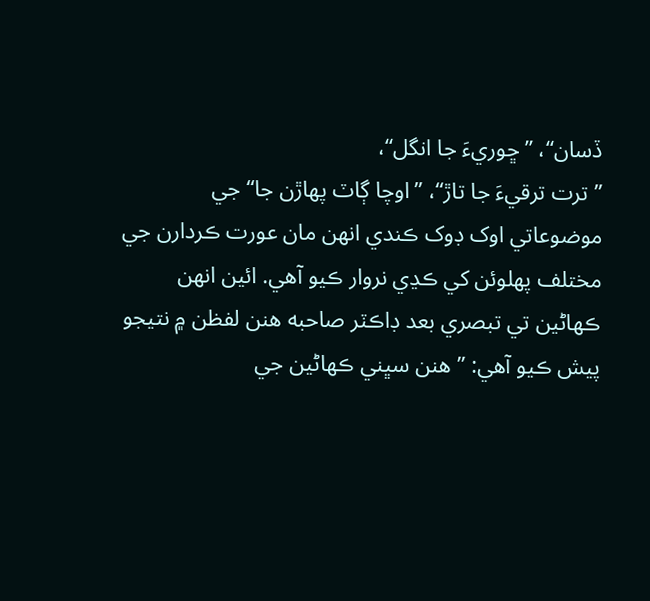ڏسان“، ”ڇوريءَ جا انگل“،
”ترت ترقيءَ جا تاڙ“، ”اوچا ڳاٽ پهاڙن جا“ جي
موضوعاتي اوک ڊوک ڪندي انهن مان عورت ڪردارن جي
مختلف پهلوئن کي ڪڍي نروار ڪيو آهي. ائين انهن
ڪهاڻين تي تبصري بعد ڊاڪٽر صاحبه هنن لفظن ۾ نتيجو
پيش ڪيو آهي: ”هنن سڀني ڪهاڻين جي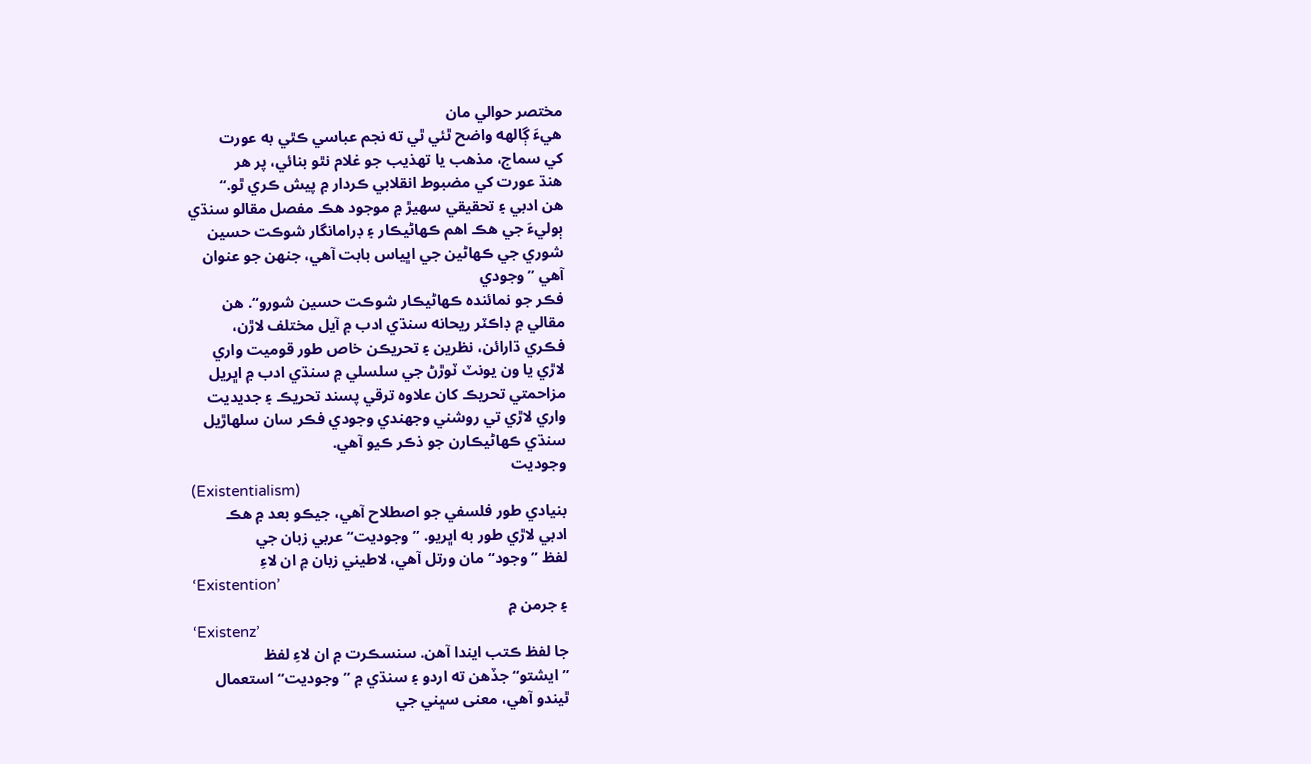مختصر حوالي مان
هيءَ ڳالهه واضح ٿئي ٿي ته نجم عباسي ڪٿي به عورت
کي سماج، مذهب يا تهذيب جو غلام نٿو بنائي، پر هر
هنڌ عورت کي مضبوط انقلابي ڪردار ۾ پيش ڪري ٿو.“
هن ادبي ۽ تحقيقي سهيڙ ۾ موجود هڪ مفصل مقالو سنڌي
ٻوليءَ جي هڪ اهم ڪهاڻيڪار ۽ ڊرامانگار شوڪت حسين
شوري جي ڪهاڻين جي اڀياس بابت آهي، جنهن جو عنوان
آهي ”وجودي
فڪر جو نمائنده ڪهاڻيڪار شوڪت حسين شورو“. هن
مقالي ۾ ڊاڪٽر ريحانه سنڌي ادب ۾ آيل مختلف لاڙن،
فڪري ڌارائن، نظرين ۽ تحريڪن خاص طور قوميت واري
لاڙي يا ون يونٽ ٽوڙڻ جي سلسلي ۾ سنڌي ادب ۾ اڀريل
مزاحمتي تحريڪ کان علاوه ترقي پسند تحريڪ ۽ جديديت
واري لاڙي تي روشني وجهندي وجودي فڪر سان سلهاڙيل
سنڌي ڪهاڻيڪارن جو ذڪر ڪيو آهي.
وجوديت
(Existentialism)
بنيادي طور فلسفي جو اصطلاح آهي، جيڪو بعد ۾ هڪ
ادبي لاڙي طور به اڀريو. ”وجوديت“ عربي زبان جي
لفظ ”وجود“ مان ورتل آهي، لاطيني زبان ۾ ان لاءِ
‘Existention’
۽ جرمن ۾
‘Existenz’
جا لفظ ڪتب ايندا آهن. سنسڪرت ۾ ان لاءِ لفظ
”ايشتو“ جڏهن ته اردو ۽ سنڌي ۾ ”وجوديت“ استعمال
ٿيندو آهي، معنى سڀني جي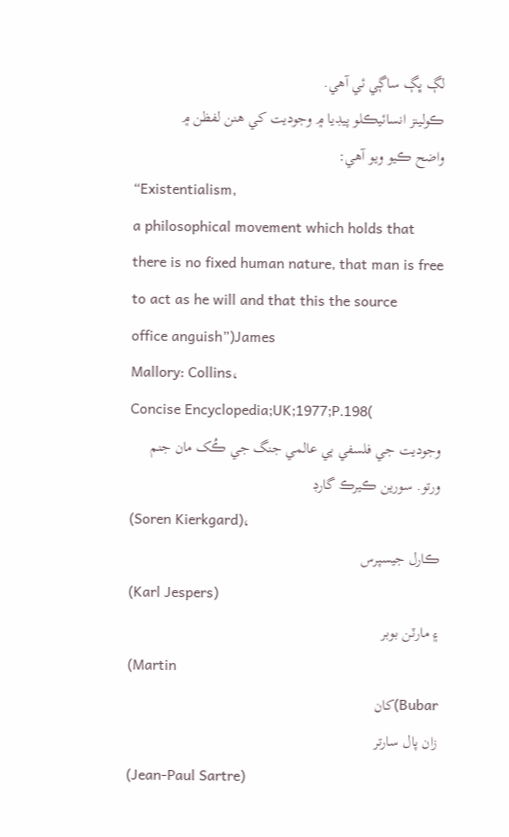لڳ ڀڳ ساڳي ئي آهي.
ڪولينز انسائيڪلو پيڊيا ۾ وجوديت کي هنن لفظن ۾
واضح ڪيو ويو آهي:
“Existentialism,
a philosophical movement which holds that
there is no fixed human nature, that man is free
to act as he will and that this the source
office anguish”)James
Mallory: Collins،
Concise Encyclopedia;UK;1977;P.198(
وجوديت جي فلسفي ٻي عالمي جنگ جي ڪُک مان جنم
ورتو. سورين ڪيرڪ گارڊ
(Soren Kierkgard)،
ڪارل جيسپرس
(Karl Jespers)
۽ مارٽن بوبر
(Martin
Bubar)کان
زان پال سارتر
(Jean-Paul Sartre)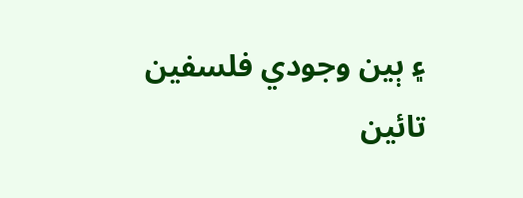۽ ٻين وجودي فلسفين تائين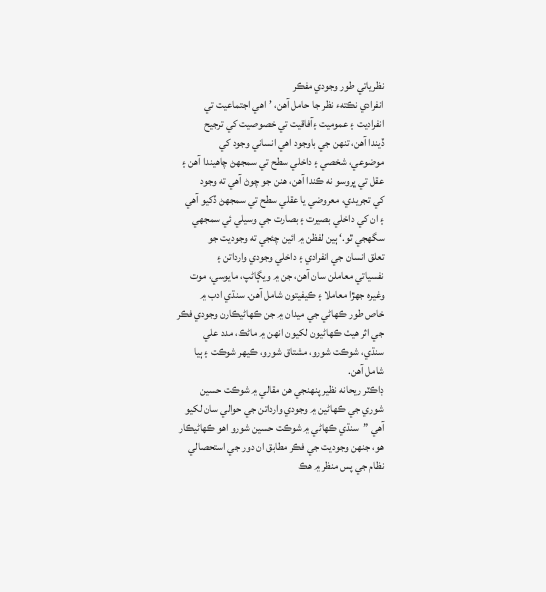نظرياتي طور وجودي مفڪر
انفرادي نڪتهء نظر جا حامل آهن، ’اهي اجتماعيت تي
انفراديت ۽ عموميت ۽آفاقيت تي خصوصيت کي ترجيح
ڏيندا آهن، تنهن جي باوجود اهي انساني وجود کي
موضوعي، شخصي ۽ داخلي سطح تي سمجهڻ چاهيندا آهن ۽
عقل تي ڀروسو نه ڪندا آهن، هنن جو چوڻ آهي ته وجود
کي تجريدي، معروضي يا عقلي سطح تي سمجهڻ ڏکيو آهي
۽ ان کي داخلي بصيرت ۽ بصارت جي وسيلي ئي سمجهي
سگهجي ٿو.‘ ٻين لفظن ۾ ائين چئجي ته وجوديت جو
تعلق انسان جي انفرادي ۽ داخلي وجودي وارداتن ۽
نفسياتي معاملن سان آهن، جن ۾ ويڳاڻپ، مايوسي، موت
وغيره جهڙا معاملا ۽ ڪيفيتون شامل آهن. سنڌي ادب ۾
خاص طور ڪهاڻي جي ميدان ۾ جن ڪهاڻيڪارن وجودي فڪر
جي اثر هيٺ ڪهاڻيون لکيون انهن ۾ ماڻڪ، مدد علي
سنڌي، شوڪت شورو، مشتاق شورو، ڪيهر شوڪت ۽ ٻيا
شامل آهن.
ڊاڪٽر ريحانه نظير پنهنجي هن مقالي ۾ شوڪت حسين
شوري جي ڪهاڻين ۾ وجودي وارداتن جي حوالي سان لکيو
آهي ”سنڌي ڪهاڻي ۾ شوڪت حسين شورو اهو ڪهاڻيڪار
هو، جنهن وجوديت جي فڪر مطابق ان دور جي استحصالي
نظام جي پس منظر ۾ هڪ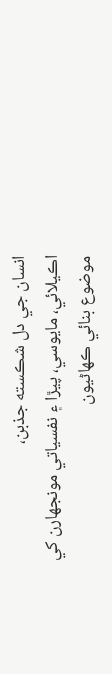انسان جي دل شڪسته جذبن،
اڪيلائي، مايوسي، پيڙا ۽ نفسياتي مونجهارن کي
موضوع بنائي ڪهاڻيون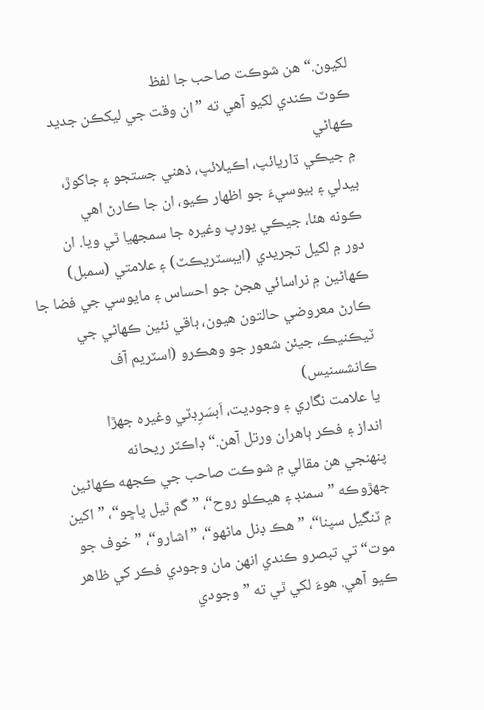لکيون.“ هن شوڪت صاحب جا لفظ
ڪوٽ ڪندي لکيو آهي ته ”ان وقت جي ليکڪن جديد ڪهاڻي
۾ جيڪي ڌاريائپ، اڪيلائپ، ذهني جستجو ۽ جاکوڙ،
بيدلي ۽ بيوسيءَ جو اظهار ڪيو، ان جا ڪارڻ اهي
ڪونه هئا، جيڪي يورپ وغيره جا سمجهيا ٿي ويا. ان
دور ۾ لکيل تجريدي (ايبسٽريڪٽ) ۽ علامتي (سمبل)
ڪهاڻين ۾ نراسائي هجڻ جو احساس ۽ مايوسي جي فضا جا
ڪارڻ معروضي حالتون هيون، باقي نئين ڪهاڻي جي
ٽيڪنيڪ، جيئن شعور جو وهڪرو (اسٽريم آف ڪانشسنيس)
يا علامت نگاري ۽ وجوديت، اَبسَرِڊٽي وغيره جهڙا
انداز ۽ فڪر ٻاهران ورتل آهن.“ ڊاڪٽر ريحانه
پنهنجي هن مقالي ۾ شوڪت صاحب جي ڪجهه ڪهاڻين
جهڙوڪه ”سمنڊ ۽ هيڪلو روح“، ”گم ٿيل پاڇو“، ”اکين
۾ ٽنگيل سپنا“، ”هڪ ڊنل ماڻهو“، ”اشارو“، ”خوف جو
موت“ تي تبصرو ڪندي انهن مان وجودي فڪر کي ظاهر
ڪيو آهي. هوءَ لکي ٿي ته ”وجودي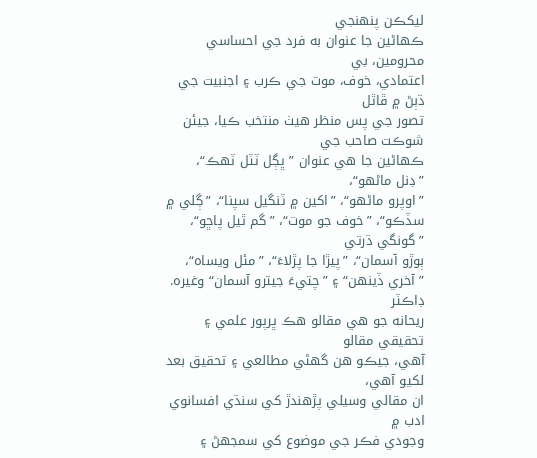ليکڪن پنهنجي
ڪهاڻين جا عنوان به فرد جي احساسي محرومين، بي
اعتمادي، خوف، موت جي ڪرب ۽ اجنبيت جي ڌٻڻ ۾ ڦاٿل
تصور جي پس منظر هيٺ منتخب ڪيا، جيئن شوڪت صاحب جي
ڪهاڻين جا هي عنوان ”ڀڳل ٽٽل ٽهڪ“، ”ڊنل ماڻهو“،
”اوپرو ماڻهو“، ”اکين ۾ ٽنگيل سپنا“، ”ڳلي ۾
سڏڪو“، ”خوف جو موت“، ”گم ٿيل پاڇو“، ”گونگي ڌرتي
ٻوڙو آسمان“، ”پيڙا جا پڙلاءَ“، ”مئل ويساه“،
”آخري ڏينهن“ ۽ ”چتيءَ جيترو آسمان“ وغيره. ڊاڪٽر
ريحانه جو هي مقالو هڪ ڀرپور علمي ۽ تحقيقي مقالو
آهي، جيڪو هن گهڻي مطالعي ۽ تحقيق بعد لکيو آهي،
ان مقالي وسيلي پڙهندڙ کي سنڌي افسانوي ادب ۾
وجودي فڪر جي موضوع کي سمجهڻ ۽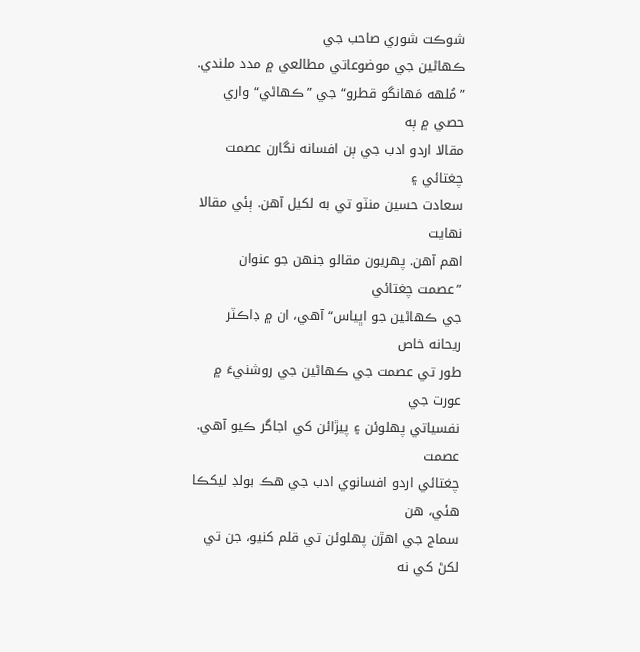شوڪت شوري صاحب جي
ڪهاڻين جي موضوعاتي مطالعي ۾ مدد ملندي.
”مُلهه مَهانگو قطرو“ جي ”ڪهاڻي“ واري حصي ۾ ٻه
مقالا اردو ادب جي ٻن افسانه نگارن عصمت چغتائي ۽
سعادت حسين منٽو تي به لکيل آهن. ٻئي مقالا نهايت
اهم آهن. پهريون مقالو جنهن جو عنوان ”عصمت چغتائي
جي ڪهاڻين جو اڀياس“ آهي، ان ۾ ڊاڪٽر ريحانه خاص
طور تي عصمت جي ڪهاڻين جي روشنيءَ ۾ عورت جي
نفسياتي پهلوئن ۽ پيڙائن کي اجاگر ڪيو آهي. عصمت
چغتائي اردو افسانوي ادب جي هڪ بولڊ ليکڪا هئي، هن
سماج جي اهڙن پهلوئن تي قلم کنيو، جن تي لکڻ کي نه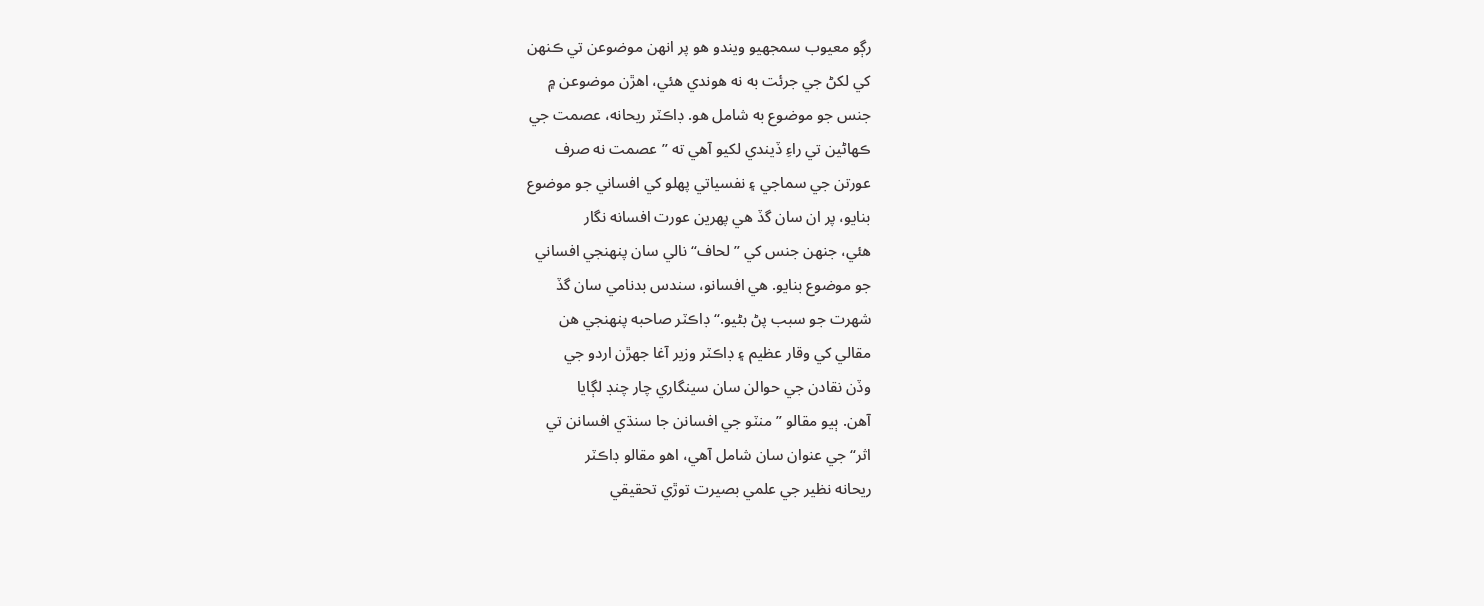رڳو معيوب سمجهيو ويندو هو پر انهن موضوعن تي ڪنهن
کي لکڻ جي جرئت به نه هوندي هئي، اهڙن موضوعن ۾
جنس جو موضوع به شامل هو. ڊاڪٽر ريحانه، عصمت جي
ڪهاڻين تي راءِ ڏيندي لکيو آهي ته ”عصمت نه صرف
عورتن جي سماجي ۽ نفسياتي پهلو کي افساني جو موضوع
بنايو، پر ان سان گڏ هي پهرين عورت افسانه نگار
هئي، جنهن جنس کي ”لحاف“ نالي سان پنهنجي افساني
جو موضوع بنايو. هي افسانو، سندس بدنامي سان گڏ
شهرت جو سبب پڻ بڻيو.“ ڊاڪٽر صاحبه پنهنجي هن
مقالي کي وقار عظيم ۽ ڊاڪٽر وزير آغا جهڙن اردو جي
وڏن نقادن جي حوالن سان سينگاري چار چنڊ لڳايا
آهن. ٻيو مقالو ”منٽو جي افسانن جا سنڌي افسانن تي
اثر“ جي عنوان سان شامل آهي، اهو مقالو ڊاڪٽر
ريحانه نظير جي علمي بصيرت توڙي تحقيقي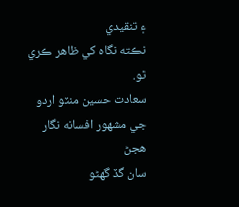۽ تنقيدي
نڪته نگاه کي ظاهر ڪري ٿو.
سعادت حسين منٽو اردو جي مشهور افسانه نگار هجڻ
سان گڏ گهڻو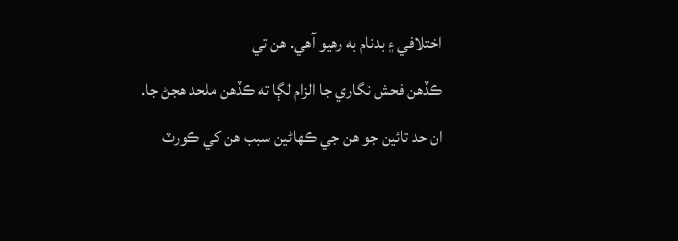اختلافي ۽ بدنام به رهيو آهي. هن تي
ڪڏهن فحش نگاري جا الزام لڳا ته ڪڏهن ملحد هجڻ جا.
ان حد تائين جو هن جي ڪهاڻين سبب هن کي ڪورٽ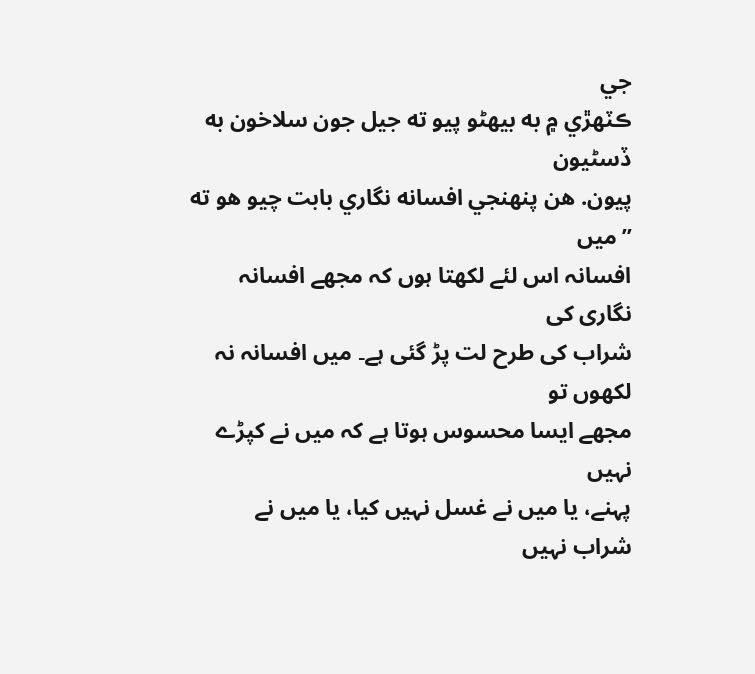جي
ڪٽهڙي ۾ به بيهڻو پيو ته جيل جون سلاخون به ڏسڻيون
پيون. هن پنهنجي افسانه نگاري بابت چيو هو ته
”میں
افسانہ اس لئے لکهتا ہوں کہ مجهے افسانہ نگاری کی
شراب کی طرح لت پڑ گئی ہے۔ میں افسانہ نہ لکهوں تو
مجهے ایسا محسوس ہوتا ہے کہ میں نے کپڑے نہیں
پہنے، یا میں نے غسل نہیں کیا، یا میں نے
شراب نہیں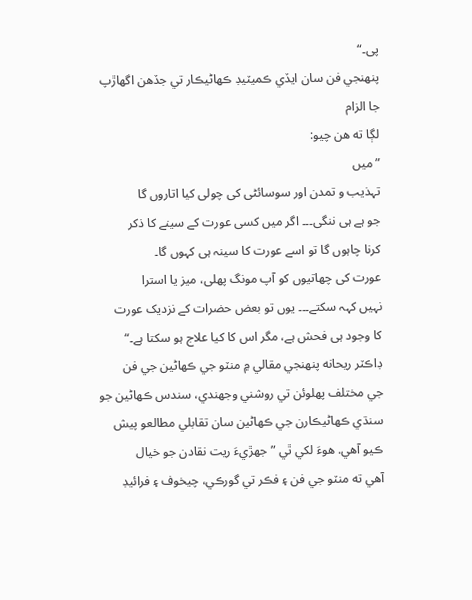پی۔“
پنهنجي فن سان ايڏي ڪميٽيڊ ڪهاڻيڪار تي جڏهن اگهاڙپ جا الزام
لڳا ته هن چيو:
”میں
تہذیب و تمدن اور سوسائٹی کی چولی کیا اتاروں گا
جو ہے ہی ننگی۔۔۔ اگر میں کسی عورت کے سینے کا ذکر
کرنا چاہوں گا تو اسے عورت کا سینہ ہی کہوں گا۔
عورت کی چهاتیوں کو آپ مونگ پهلی، میز یا استرا
نہیں کہہ سکتے۔۔۔ یوں تو بعض حضرات کے نزدیک عورت
کا وجود ہی فحش ہے، مگر اس کا کیا علاج ہو سکتا ہے۔“
ڊاڪٽر ريحانه پنهنجي مقالي ۾ منٽو جي ڪهاڻين جي فن
جي مختلف پهلوئن تي روشني وجهندي، سندس ڪهاڻين جو
سنڌي ڪهاڻيڪارن جي ڪهاڻين سان تقابلي مطالعو پيش
ڪيو آهي. هوءَ لکي ٿي ”جهڙيءَ ريت نقادن جو خيال
آهي ته منٽو جي فن ۽ فڪر تي گورڪي، چيخوف ۽ فرائيڊ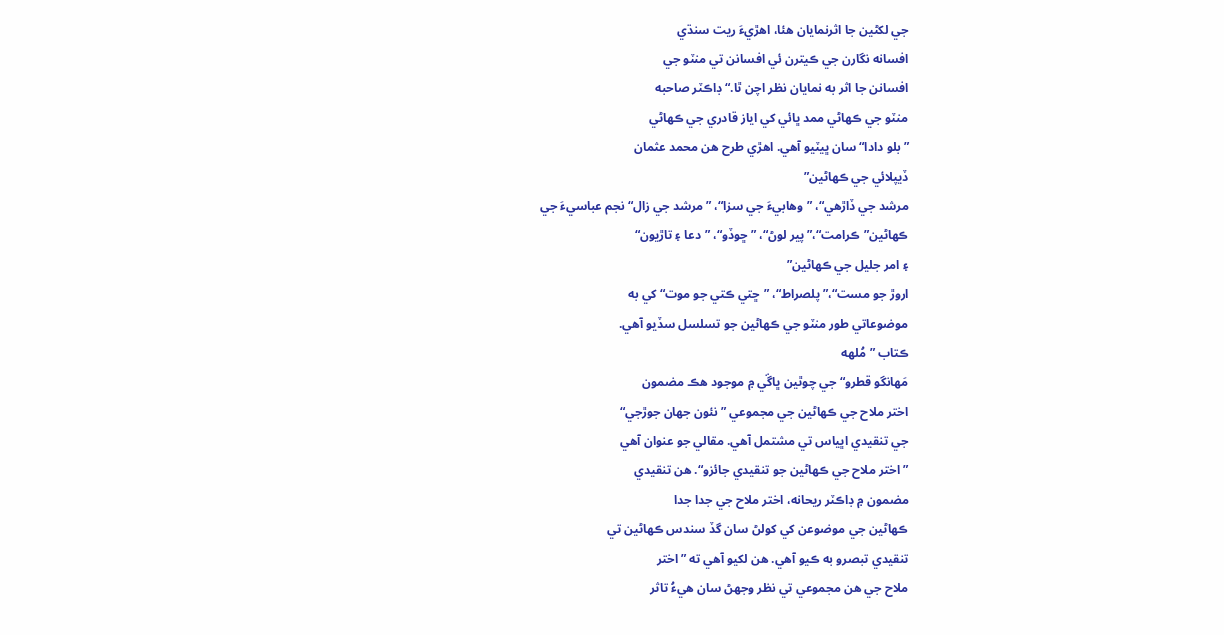جي لکڻين جا اثرنمايان هئا، اهڙيءَ ريت سنڌي
افسانه نگارن جي ڪيترن ئي افسانن تي منٽو جي
افسانن جا اثر به نمايان نظر اچن ٿا.“ ڊاڪٽر صاحبه
منٽو جي ڪهاڻي ممد ڀائي کي اياز قادري جي ڪهاڻي
”بلو دادا“ سان ڀيٽيو آهي. اهڙي طرح هن محمد عثمان
ڏيپلائي جي ڪهاڻين”
مرشد جي ڏاڙهي“، ”وهابيءَ جي سزا“، ”مرشد جي زال“ نجم عباسيءَ جي
ڪهاڻين”ڪرامت“،”پير لوڻ“، ”ڇوڏو“، ”دعا ۽ تاڙيون“
۽ امر جليل جي ڪهاڻين”
اروڙ جو مست“،”پلصراط“، ”ڇتي ڪتي جو موت“ کي به
موضوعاتي طور منٽو جي ڪهاڻين جو تسلسل سڏيو آهي.
ڪتاب ”مُلهه
مَهانگو قطرو“ جي چوٿين ڀاڱي ۾ موجود هڪ مضمون
اختر ملاح جي ڪهاڻين جي مجموعي ”نئون جهان جوڙجي“
جي تنقيدي اڀياس تي مشتمل آهي. مقالي جو عنوان آهي
”اختر ملاح جي ڪهاڻين جو تنقيدي جائزو“. هن تنقيدي
مضمون ۾ ڊاڪٽر ريحانه، اختر ملاح جي جدا جدا
ڪهاڻين جي موضوعن کي کولڻ سان گڏ سندس ڪهاڻين تي
تنقيدي تبصرو به ڪيو آهي. هن لکيو آهي ته ”اختر
ملاح جي هن مجموعي تي نظر وجهڻ سان هيءُ تاثر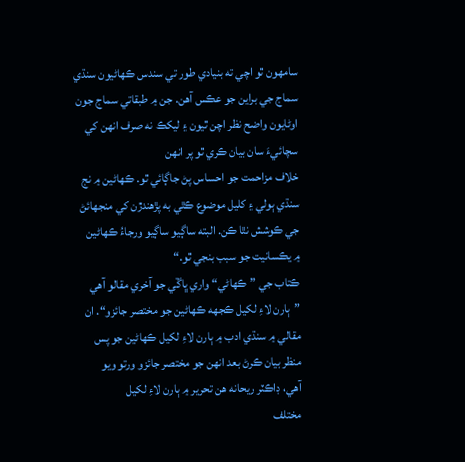سامهون ٿو اچي ته بنيادي طور تي سندس ڪهاڻيون سنڌي
سماج جي براين جو عڪس آهن. جن ۾ طبقاتي سماج جون
اوڻايون واضح نظر اچن ٿيون ۽ ليکڪ نه صرف انهن کي
سچائيءَ سان بيان ڪري ٿو پر انهن
خلاف مزاحمت جو احساس پڻ جاڳائي ٿو. ڪهاڻين ۾ نج
سنڌي ٻولي ۽ کليل موضوع ڪٿي به پڙهندڙن کي منجهائڻ
جي ڪوشش نٿا ڪن. البته ساڳيو ساڳيو ورجاءُ ڪهاڻين
۾ يڪسانيت جو سبب بنجي ٿو.“
ڪتاب جي ”ڪهاڻي“ واري ڀاڱي جو آخري مقالو آهي
”ٻارن لاءِ لکيل ڪجهه ڪهاڻين جو مختصر جائزو“. ان
مقالي ۾ سنڌي ادب ۾ ٻارن لاءِ لکيل ڪهاڻين جو پس
منظر بيان ڪرڻ بعد انهن جو مختصر جائزو ورتو ويو
آهي، ڊاڪٽر ريحانه هن تحرير ۾ ٻارن لاءِ لکيل
مختلف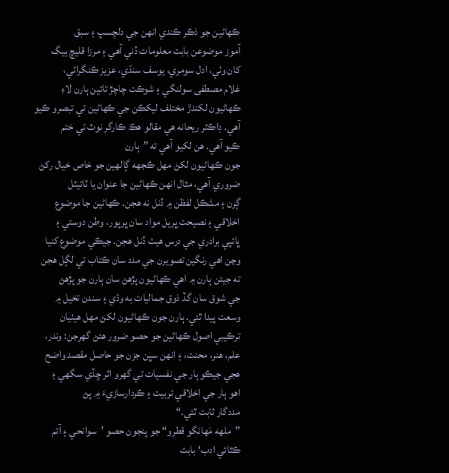ڪهاڻين جو ذڪر ڪندي انهن جي دلچسپ ۽ سبق
آموز موضوعن بابت معلومات ڏني آهي ۽ مرزا قليچ بيگ
کان وٺي، ادل سومري، يوسف سنڌي، عزيز ڪنگراڻي،
غلام مصطفى سولنگي ۽ شوڪت چاچڙ تائين ٻارن لاءِ
ڪهاڻيون لکندڙ مختلف ليکڪن جي ڪهاڻين تي تبصرو ڪيو
آهي. ڊاڪٽر ريحانه هي مقالو هڪ ڪارگر نوٽ تي ختم
ڪيو آهي. هن لکيو آهي ته ”ٻارن
جون ڪهاڻيون لکڻ مهل ڪجهه ڳالهين جو خاص خيال رکڻ
ضروري آهي، مثال انهن ڪهاڻين جا عنوان يا ٽائيٽل
ڳرن ۽ مشڪل لفظن ۾ ڏنل نه هجن. ڪهاڻين جا موضوع
اخلاقي ۽ نصيحت ڀريل مواد سان ڀرپور، وطن دوستي ۽
ڀائپي برادري جي درس هيٺ ڏنل هجن. جيڪي موضوع کنيا
وڃن اهي رنگين تصويرن جي مدد سان ڪتاب تي لڳل هجن
ته جيئن ٻارن ۾ اهي ڪهاڻيون پڙهڻ سان ٻارن جو پڙهڻ
جي شوق سان گڏ ذوق جماليات به وڌي ۽ سندن تخيل ۾
وسعت پيدا ٿئي. ٻارن جون ڪهاڻيون لکڻ مهل هيٺيان
ترڪيبي اصول ڪهاڻين جو حصو ضرور هئڻ گهرجن: وندر،
علم، هنر، محنت، ۽ انهن سڀن جزن جو حاصل مقصد واضح
هجي جيڪو ٻار جي نفسيات تي گهرو اثر ڇڏي سگهي ۽
اهو ٻار جي اخلاقي تربيت ۽ ڪردارسازيءَ ۾ پڻ
مددگار ثابت ٿئي.“
”ملهه مَهانگو قطرو“ جو پنجون حصو ’سوانحي ۽ آتم
ڪٿائي ادب‘ بابت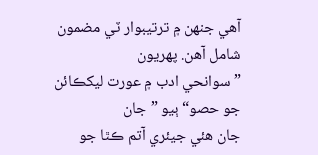آهي جنهن ۾ ترتيبوار ٽي مضمون
شامل آهن. پهريون
”سوانحي ادب ۾ عورت ليکڪائن جو حصو“ ٻيو ”جان
جان هئي جيئري آتم ڪٿا جو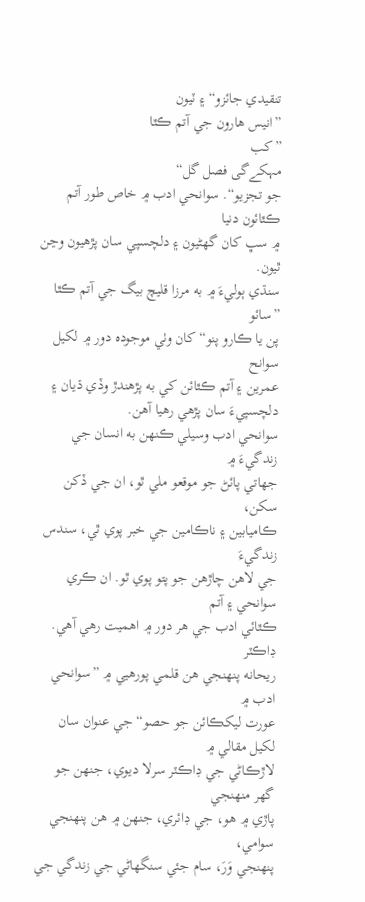تنقيدي جائزو“ ۽ ٽيون
”انيس هارون جي آتم ڪٿا
”کب
مہکےگی فصل گل“
جو تجزيو“. سوانحي ادب ۾ خاص طور آتم ڪٿائون دنيا
۾ سڀ کان گهڻيون ۽ دلچسپي سان پڙهيون وڃن ٿيون.
سنڌي ٻوليءَ ۾ به مرزا قليچ بيگ جي آتم ڪٿا ”سائو
پن يا ڪارو پنو“ کان وٺي موجوده دور ۾ لکيل سوانح
عمرين ۽ آتم ڪٿائن کي به پڙهندڙ وڏي ڌيان ۽
دلچسپيءَ سان پڙهي رهيا آهن.
سوانحي ادب وسيلي ڪنهن به انسان جي زندگيءَ ۾
جهاتي پائڻ جو موقعو ملي ٿو، ان جي ڏکن سکن،
ڪاميابين ۽ ناڪامين جي خبر پوي ٿي، سندس زندگيءَ
جي لاهن چاڙهن جو پتو پوي ٿو. ان ڪري سوانحي ۽ آتم
ڪٿائي ادب جي هر دور ۾ اهميت رهي آهي. ڊاڪٽر
ريحانه پنهنجي هن قلمي پورهيي ۾ ”سوانحي ادب ۾
عورت ليکڪائن جو حصو“ جي عنوان سان لکيل مقالي ۾
لاڙڪاڻي جي ڊاڪٽر سرلا ديوي، جنهن جو گهر منهنجي
پاڙي ۾ هو، جي ڊائري، جنهن ۾ هن پنهنجي سوامي،
پنهنجي وَرَ، سام جئي سنگهاڻي جي زندگي جي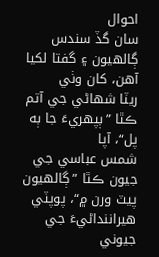احوال
سان گڏ سندس ڳالهيون ۽ گفتا لکيا آهن، کان وٺي
ريٽا شهاڻي جي آتم ڪٿا ”ٻپهريءَ جا ٻه پل“، آپا
شمس عباسي جي جيون ڪٿا ”ڳالهيون پيٽ ورن ۾“، پوپٽي
هيراننداڻيءَ جي جيوني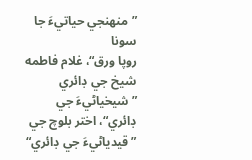”منهنجي حياتيءَ جا سونا
روپا ورق“، غلام فاطمه شيخ جي ڊائري ”شيخياڻيءَ جي
ڊائري“، اختر بلوچ جي ”قيدياڻيءَ جي ڊائري“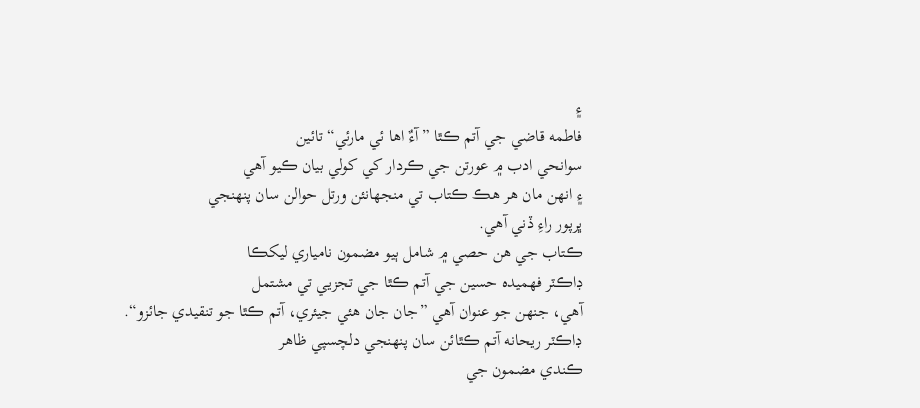۽
فاطمه قاضي جي آتم ڪٿا ”آءٌ اها ئي مارئي“ تائين
سوانحي ادب ۾ عورتن جي ڪردار کي کولي بيان ڪيو آهي
۽ انهن مان هر هڪ ڪتاب تي منجهانئن ورتل حوالن سان پنهنجي
ڀرپور راءِ ڏني آهي.
ڪتاب جي هن حصي ۾ شامل ٻيو مضمون نامياري ليکڪا
ڊاڪٽر فهميده حسين جي آتم ڪٿا جي تجزيي تي مشتمل
آهي، جنهن جو عنوان آهي ”جان جان هئي جيئري، آتم ڪٿا جو تنقيدي جائزو“.
ڊاڪٽر ريحانه آتم ڪٿائن سان پنهنجي دلچسپي ظاهر
ڪندي مضمون جي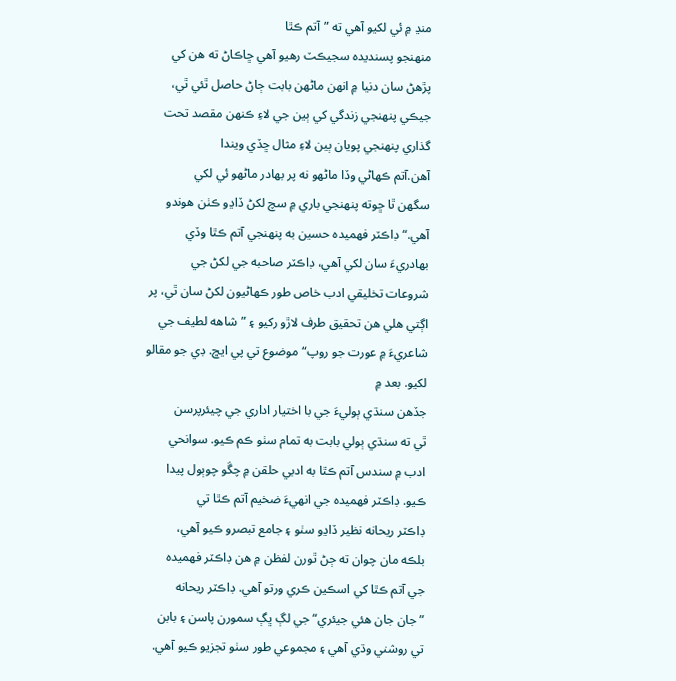منڍ ۾ ئي لکيو آهي ته ”آتم ڪٿا
منهنجو پسنديده سجيڪٽ رهيو آهي ڇاڪاڻ ته هن کي
پڙهڻ سان دنيا ۾ انهن ماڻهن بابت ڄاڻ حاصل ٿئي ٿي،
جيڪي پنهنجي زندگي کي ٻين جي لاءِ ڪنهن مقصد تحت
گذاري پنهنجي پويان ٻين لاءِ مثال ڇڏي ويندا
آهن.آتم ڪهاڻي وڏا ماڻهو نه پر بهادر ماڻهو ئي لکي
سگهن ٿا ڇوته پنهنجي باري ۾ سچ لکڻ ڏاڍو ڪٺن هوندو
آهي.“ ڊاڪٽر فهميده حسين به پنهنجي آتم ڪٿا وڏي
بهادريءَ سان لکي آهي، ڊاڪٽر صاحبه جي لکڻ جي
شروعات تخليقي ادب خاص طور ڪهاڻيون لکڻ سان ٿي، پر
اڳتي هلي هن تحقيق طرف لاڙو رکيو ۽ ”شاهه لطيف جي
شاعريءَ ۾ عورت جو روپ“ موضوع تي پي ايڇ. ڊي جو مقالو لکيو. بعد ۾
جڏهن سنڌي ٻوليءَ جي با اختيار اداري جي چيئرپرسن
ٿي ته سنڌي ٻولي بابت به تمام سٺو ڪم ڪيو. سوانحي
ادب ۾ سندس آتم ڪٿا به ادبي حلقن ۾ چڱو چوٻول پيدا
ڪيو. ڊاڪٽر فهميده جي انهيءَ ضخيم آتم ڪٿا تي
ڊاڪٽر ريحانه نظير ڏاڍو سٺو ۽ جامع تبصرو ڪيو آهي،
بلڪه مان چوان ته ڄڻ ٿورن لفظن ۾ هن ڊاڪٽر فهميده
جي آتم ڪٿا کي اسڪين ڪري ورتو آهي. ڊاڪٽر ريحانه
”جان جان هئي جيئري“ جي لڳ ڀڳ سمورن پاسن ۽ بابن
تي روشني وڌي آهي ۽ مجموعي طور سٺو تجزيو ڪيو آهي.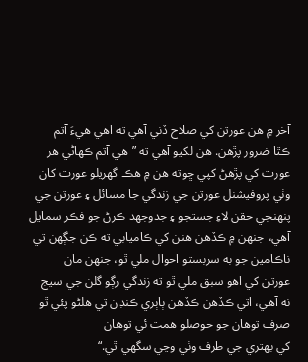آخر ۾ هن عورتن کي صلاح ڏني آهي ته اهي هيءَ آتم
ڪٿا ضرور پڙهن. هن لکيو آهي ته ”هي آتم ڪهاڻي هر
عورت کي پڙهڻ کپي ڇوته هن ۾ هڪ گهريلو عورت کان
وٺي پروفيشنل عورتن جي زندگي جا مسائل ۽ عورتن جي
پنهنجي حقن لاءِ جستجو ۽ جدوجهد ڪرڻ جو فڪر سمايل
آهي، جنهن ۾ ڪڏهن هنن کي ڪاميابي ته ڪن جڳهن تي
ناڪامين جو به سربستو احوال ملي ٿو، جنهن مان
عورتن کي اهو سبق ملي ٿو ته زندگي رڳو گلن جي سيج
نه آهي، اتي ڪڏهن ڪڏهن ٻاٻري ڪنڊن تي هلڻو پئي ٿو صرف توهان جو حوصلو همت ئي توهان
کي بهتري جي طرف وٺي وڃي سگهي ٿي.“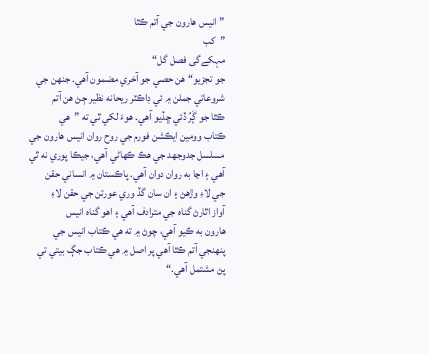”انيس هارون جي آتم ڪٿا
”کب
مہکےگی فصل گل“
جو تجزيو“ هن حصي جو آخري مضمون آهي. جنهن جي
شروعاتي جملن ۾ ئي ڊاڪٽر ريحانه نظير ڄڻ هن آتم
ڪٿا جو ڳَرُ ڏئي ڇڏيو آهي. هوءَ لکي ٿي ته ”هي
ڪتاب وومين ايڪشن فورم جي روح روان انيس هارون جي
مسلسل جدوجهد جي هڪ ڪهاڻي آهي، جيڪا پوري نه ٿي
آهي ۽ اڃا به روان دوان آهي. پاڪستان ۾ انساني حقن
جي لاءِ وڙهڻ ۽ ان سان گڏ وري عورتن جي حقن لاءِ
آواز اٿارڻ گناه جي مترادف آهي ۽ اهو گناه انيس
هارون به ڪيو آهي، چوڻ ۾ ته هي ڪتاب انيس جي
پنهنجي آتم ڪٿا آهي پر اصل ۾ هي ڪتاب جڳ بيتي تي
پڻ مشتمل آهي.“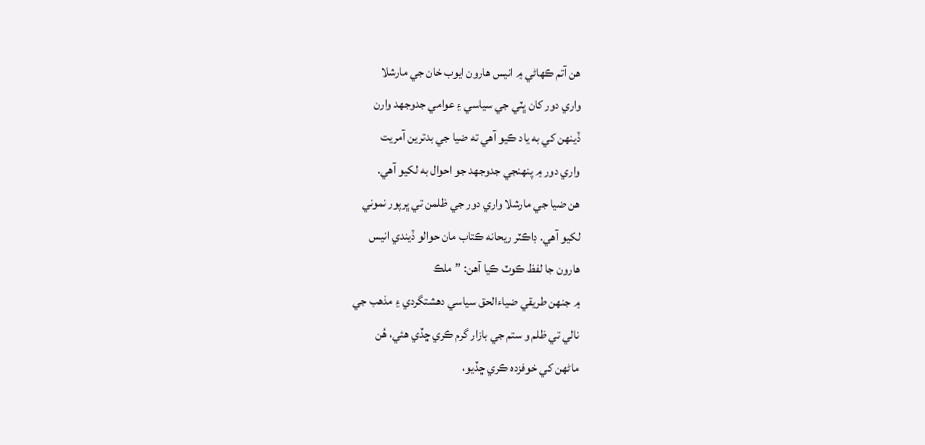هن آتم ڪهاڻي ۾ انيس هارون ايوب خان جي مارشلا
واري دور کان ڀٽي جي سياسي ۽ عوامي جدوجهد وارن
ڏينهن کي به ياد ڪيو آهي ته ضيا جي بدترين آمريت
واري دور ۾ پنهنجي جدوجهد جو احوال به لکيو آهي.
هن ضيا جي مارشلا واري دور جي ظلمن تي ڀرپور نموني
لکيو آهي. ڊاڪٽر ريحانه ڪتاب مان حوالو ڏيندي انيس
هارون جا لفظ ڪوٽ ڪيا آهن: ”ملڪ
۾ جنهن طريقي ضياءالحق سياسي دهشتگردي ۽ مذهب جي
نالي تي ظلم و ستم جي بازار گرم ڪري ڇڏي هئي، هُن
ماڻهن کي خوفزده ڪري ڇڏيو،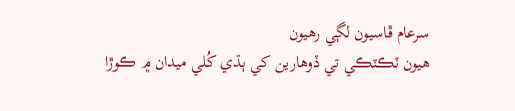سرعام ڦاسيون لڳي رهيون
هيون ٽڪٽڪي تي ڏوهارين کي ٻڌي کُلي ميدان ۾ ڪوڙا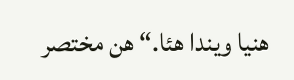هنيا ويندا هئا.“ هن مختصر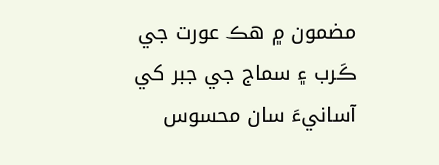مضمون ۾ هڪ عورت جي
ڪَرب ۽ سماج جي جبر کي آسانيءَ سان محسوس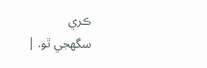ڪري
سگهجي ٿو. |